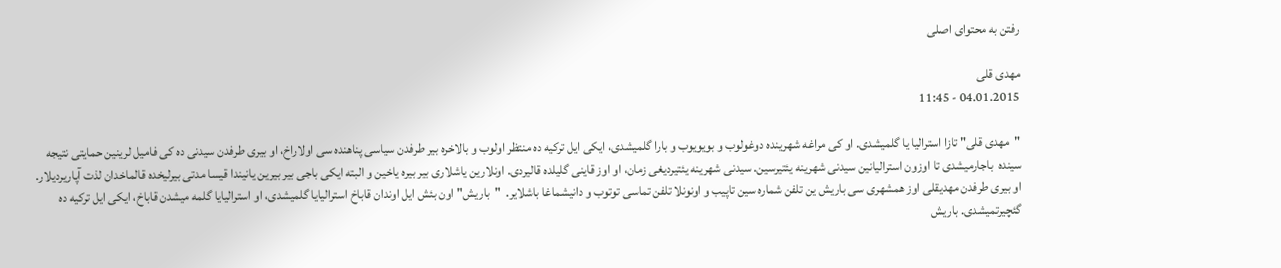رفتن به محتوای اصلی

مهدی قلی
04.01.2015 - 11:45

"مهدی قلی" تازا استرالیا یا گلمیشدی. او کی مراغه شهرینده دوغولوب و بویویوب و بارا گلمیشدی، ایکی ایل ترکیه ده منتظر اولوب و بالاخره بیر طرفدن سیاسی پناهنده سی اولاراخ، او بیری طرفدن سیدنی ده کی فامیل لرینین حمایتی نتیجه سینده  باجارمیشدی تا اوزون استرالیانین سیدنی شهرینه یئتیرسین. سیدنی شهرینه یئتیردیغی زمان، او اوز قاینی گلیلده قالیردی. اونلارین یاشلاری بیر بیره یاخین و البته ایکی باجی بیر بیرین یانیندا قیسا مدتی بیرلیخده قالماخدان لذت آپاریردیلار. او بیری طرفدن مهدیقلی اوز همشهری سی باریش ین تلفن شماره سین تاپیب و اونونلا تلفن تماسی توتوب و دانیشماغا باشلایر.  "باریش" اون بئش ایل اوندان قاباخ استرالیایا گلمیشدی، او استرالیایا گلمه میشدن قاباخ، ایکی ایل ترکیه ده گئچیرتمیشدی. باریش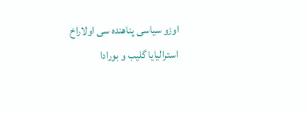اوزو سیاسی پناهنده سی اولاراخ استرالیایا گلیب و بورادا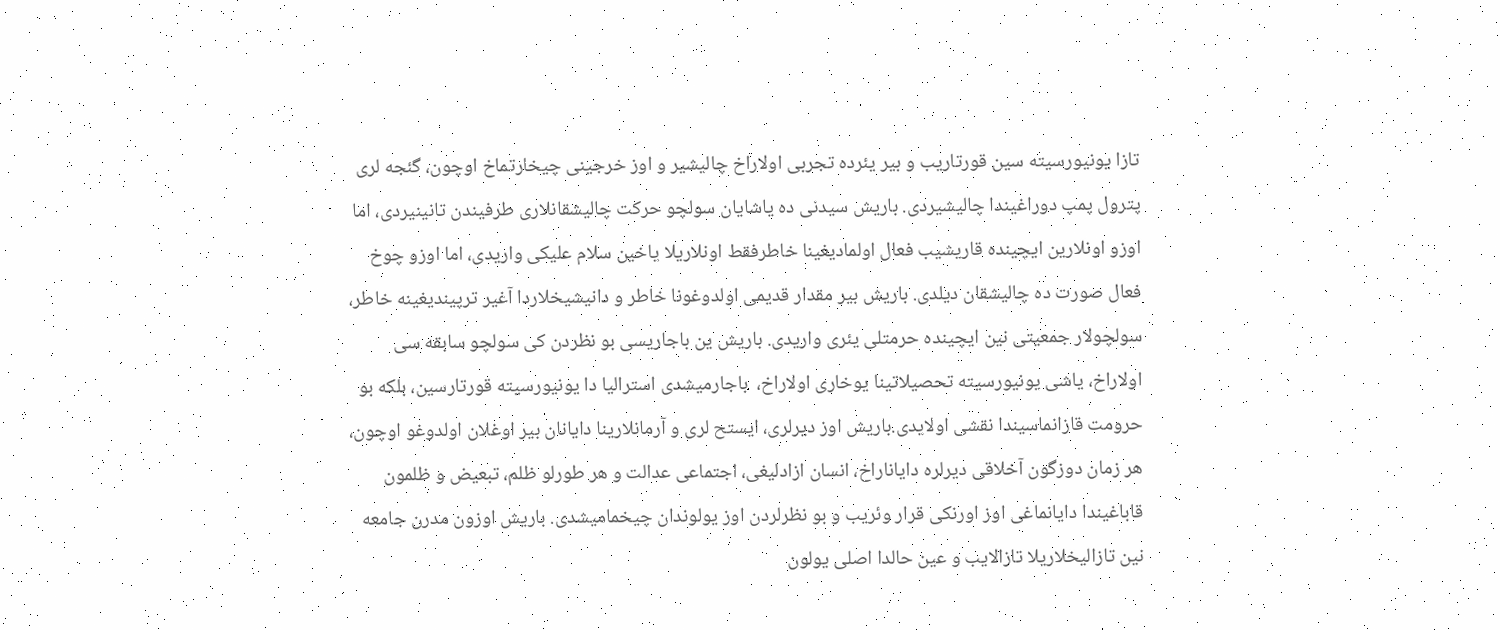تازا یونیورسیته سین قورتاریب و بیر یئرده تجربی اولاراخ چالیشیر و اوز خرجینی چیخارتماخ اوچون، گئجه لری پترول پمپ دوراغیندا چالیشیردی. باریش سیدنی ده یاشایان سولچو حرکت چالیشقانلاری طرفیندن تانینیردی، اما اوزو اونلارین ایچینده قاریشیب فعال اولمادیغینا خاطرفقط اونلاریلا یاخین سلام علیکی واریدی، اما اوزو چوخ فعال صورت ده چالیشقان دیلدی. باریش بیر مقدار قدیمی اولدوغونا خاطر و دانیشیخلاردا آغیر ترپیندیغینه خاطر، سولچولار جمعیتی نین ایچینده حرمتلی یئری واریدی. باریش ین باجاریسی بو نظردن کی سولچو سابقه سی اولاراخ، یاشی یونیورسیته تحصیلاتینا یوخاری اولاراخ،  باجارمیشدی استرالیا دا یونیورسیته قورتارسین، بلکه بو حرومت قازانماسیندا نقشی اولایدی.باریش اوز دیرلری، ایستح لری و آرمانلارینا دایانان بیر اوغلان اولدوغو اوچون، هر زمان دوزگون آخلاقی دیرلره دایاناراخ، انسان ازادلیغی، اجتماعی عدالت و هر طورلو ظلم، تبعیض و ظلمون قاباغیندا دایانماغی اوز اورنکی قرار وئریب و بو نظرلردن اوز یولوندان چیخمامیشدی. باریش اوزون مدرن جامعه نین تازالیخلاریلا تازالایب و عین حالدا اصلی یولون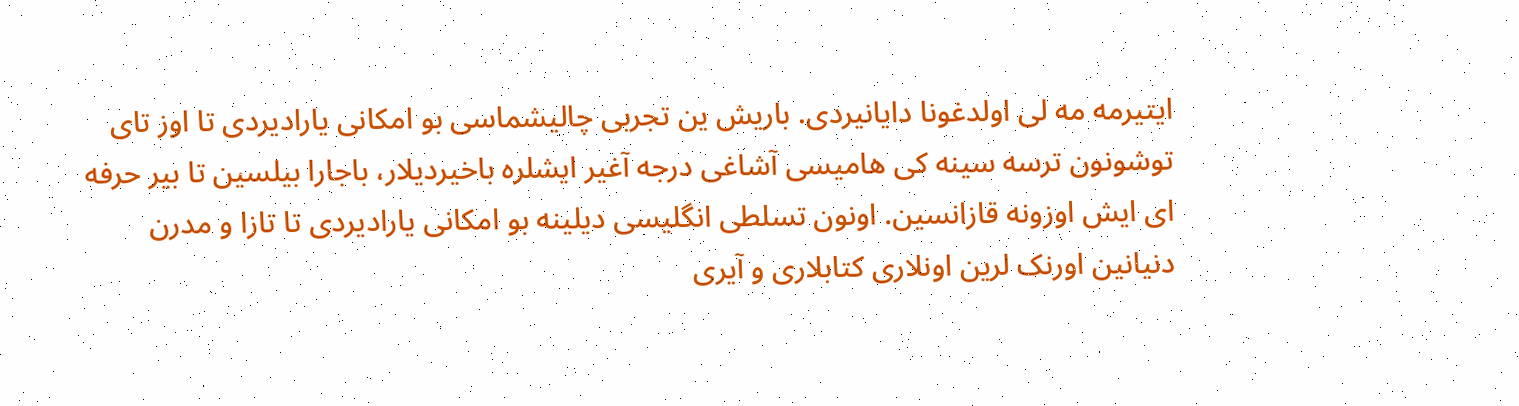ایتیرمه مه لی اولدغونا دایانیردی. باریش ین تجربی چالیشماسی بو امکانی یارادیردی تا اوز تای توشونون ترسه سینه کی هامیسی آشاغی درجه آغیر ایشلره باخیردیلار، باجارا بیلسین تا بیر حرفه ای ایش اوزونه قازانسین. اونون تسلطی انگلیسی دیلینه بو امکانی یارادیردی تا تازا و مدرن دنیانین اورنک لرین اونلاری کتابلاری و آیری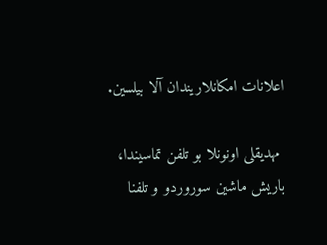اعلانات امکانلاریندان آلا بیلسین.

 مهدیقلی اونونلا بو تلفن تماسیندا، باریش ماشین سوروردو و تلفنا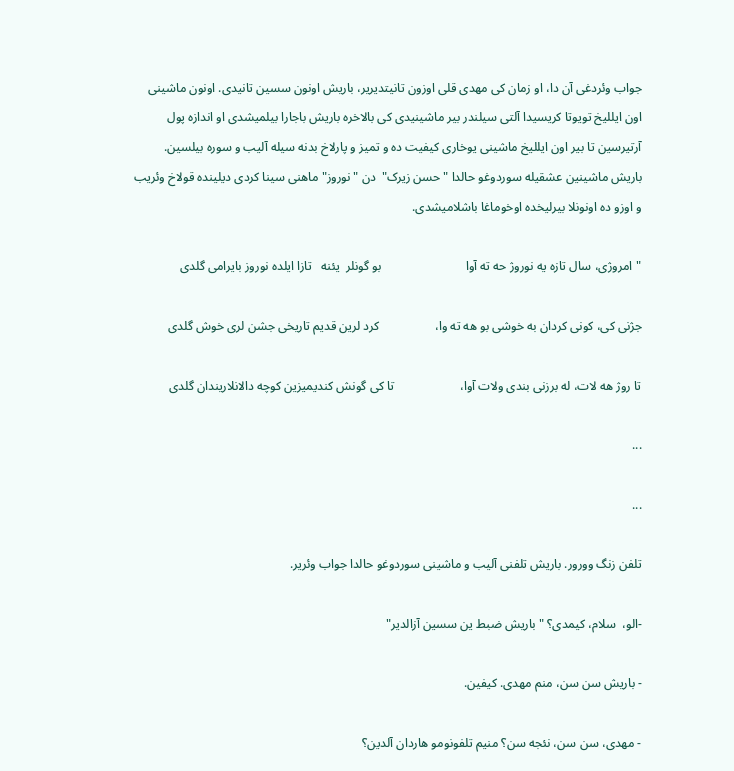جواب وئردغی آن دا، او زمان کی مهدی قلی اوزون تانیتدیریر، باریش اونون سسین تانیدی. اونون ماشینی اون ایللیخ تویوتا کریسیدا آلتی سیلندر بیر ماشینیدی کی بالاخره باریش باجارا بیلمیشدی او اندازه پول آرتیرسین تا بیر اون ایللیخ ماشینی یوخاری کیفیت ده و تمیز و پارلاخ بدنه سیله آلیب و سوره بیلسین. باریش ماشینین عشقیله سوردوغو حالدا "حسن زیرک"  دن "نوروز" ماهنی سینا کردی دیلینده قولاخ وئریب و اوزو ده اونونلا بیرلیخده اوخوماغا باشلامیشدی.

"امروژی، سال تازه یه نوروژ حه ته آوا                           بو گونلر  یئنه   تازا ایلده نوروز بایرامی گلدی

جژنی کی، کونی کردان به خوشی بو هه ته وا،                  کرد لرین قدیم تاریخی جشن لری خوش گلدی

تا روژ هه لات، له برزنی بندی ولات آوا،                     تا کی گونش کندیمیزین کوچه دالانلاریندان گلدی

...

...

تلفن زنگ وورور. باریش تلفنی آلیب و ماشینی سوردوغو حالدا جواب وئریر.

-الو،  سلام، کیمدی؟ "باریش ضبط ین سسین آزالدیر"

- باریش سن سن، منم مهدی. کیفین.

- مهدی، سن سن، نئجه سن؟ منیم تلفونومو هاردان آلدین؟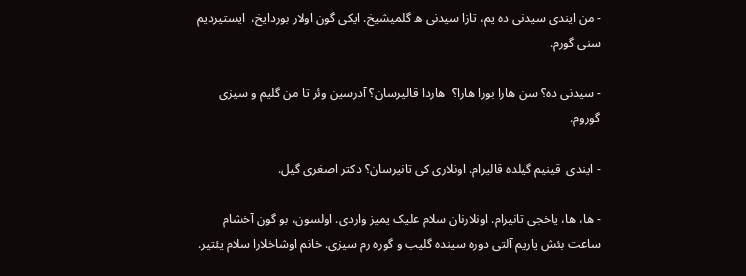- من ایندی سیدنی ده یم، تازا سیدنی ه گلمیشیخ. ایکی گون اولار بوردایخ،  ایستیردیم سنی گورم.

- سیدنی ده؟ سن هارا بورا هارا؟  هاردا قالیرسان؟ آدرسین وئر تا من گلیم و سیزی گوروم.

- ایندی  قینیم گیلده قالیرام. اونلاری کی تانیرسان؟ دکتر اصغری گیل.

- ها، ها، یاخجی تانیرام. اونلارنان سلام علیک یمیز واردی. اولسون، بو گون آخشام ساعت بئش یاریم آلتی دوره سینده گلیب و گوره رم سیزی. خانم اوشاخلارا سلام یئتیر.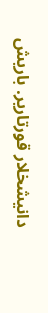دانیشخلار قورتاریر. باریش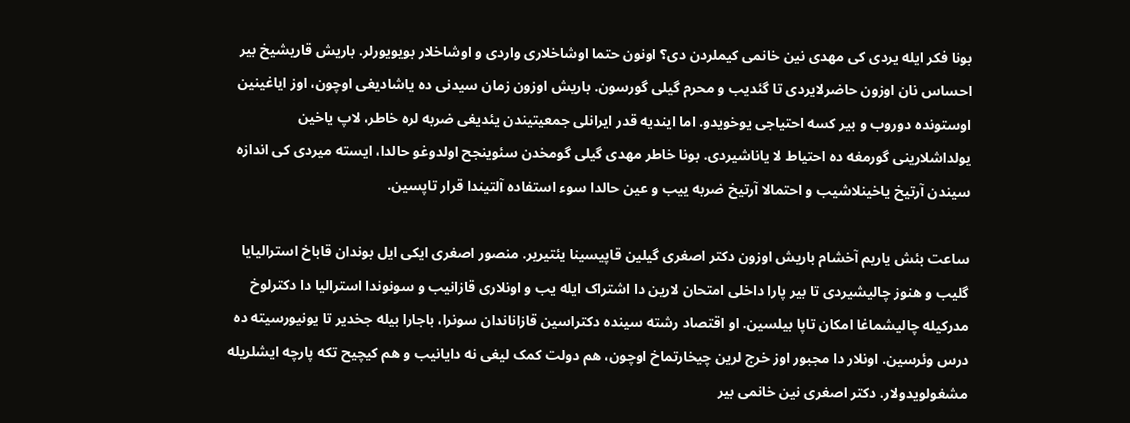بونا فکر ایله یردی کی مهدی نین خانمی کیملردن دی؟ اونون حتما اوشاخلاری واردی و اوشاخلار بویویورلر. باریش قاریشیخ بیر احساس نان اوزون حاضرلایردی تا گئدیب و محرم گیلی گورسون. باریش اوزون زمان سیدنی ده یاشادیغی اوچون، اوز ایاغینین اوستونده دوروب و بیر کسه احتیاجی یوخویدو. اما ایندیه قدر ایرانلی جمعیتیندن یئدیغی ضربه لره خاطر، لاپ یاخین یولداشلارینی گورمغه ده احتیاط لا یاناشیردی. بونا خاطر مهدی گیلی گومخدن سئوینجح اولدوغو حالدا، ایسته میردی کی اندازه سیندن آرتیخ یاخینلاشیب و احتمالا آرتیخ ضربه ییب و عین حالدا سوء استفاده آلتیندا قرار تاپسین.

ساعت بئش یاریم آخشام باریش اوزون دکتر اصغری گیلین قاپیسینا یئتیریر. منصور اصغری ایکی ایل بوندان قاباخ استرالیایا گلیب و هنوز چالیشیردی تا بیر پارا داخلی امتحان لارین دا اشتراک ایله یب و اونلاری قازانیب و سونوندا استرالیا دا دکترلوخ مدرکیله چالیشماغا امکان تاپا بیلسین. او اقتصاد رشته سینده دکتراسین قازاناندان سونرا، باجارا بیله جخدیر تا یونیورسیته ده درس وئرسین. اونلار دا مجبور اوز خرج لرین چیخارتماخ اوچون، هم دولت کمک لیغی نه دایانیب و هم کیچیح تکه پارچه ایشلریله مشغولویدولار. دکتر اصغری نین خانمی بیر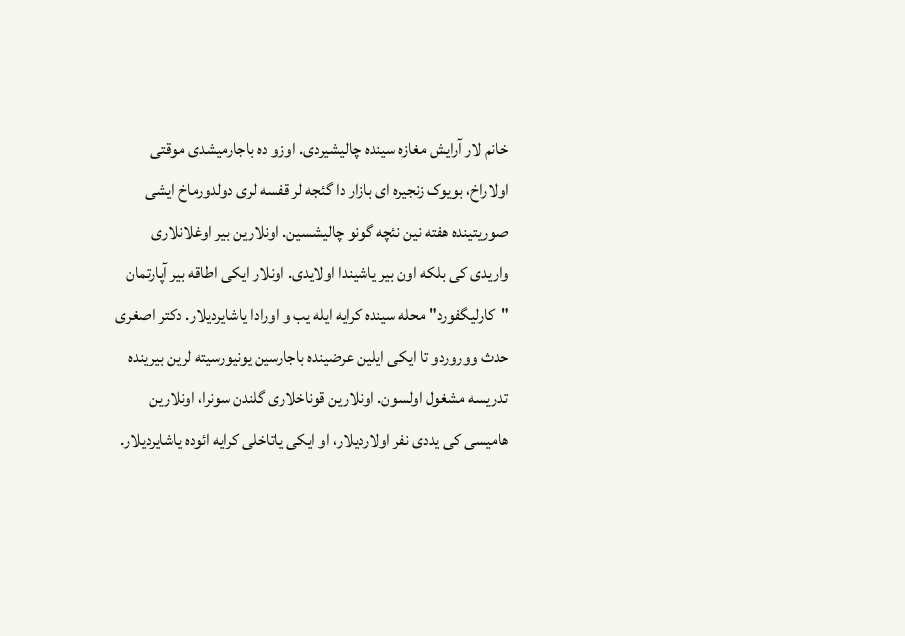خانم لار آرایش مغازه سینده چالیشیردی. اوزو ده باجارمیشدی موقتی اولاراخ، بویوک زنجیره ای بازار دا گئجه لر قفسه لری دولدورماخ ایشی صوریتینده هفته نین نئچه گونو چالیشسین. اونلارین بیر اوغلانلاری واریدی کی بلکه اون بیر یاشیندا اولایدی. اونلار ایکی اطاقه بیر آپارتمان "کارلیگفورد" محله سینده کرایه ایله یب و اورادا یاشایردیلار. دکتر اصغری حدث ووروردو تا ایکی ایلین عرضینده باجارسین یونیورسیته لرین بیرینده تدریسه مشغول اولسون. اونلارین قوناخلاری گلندن سونرا، اونلارین هامیسی کی یددی نفر اولاردیلار، او ایکی یاتاخلی کرایه ائوده یاشایردیلار.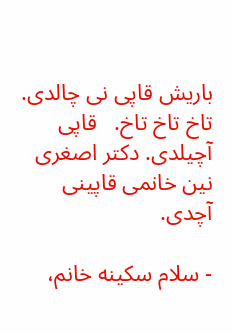باریش قاپی نی چالدی. تاخ تاخ تاخ.   قاپی آچیلدی. دکتر اصغری نین خانمی قاپینی آچدی.

- سلام سکینه خانم،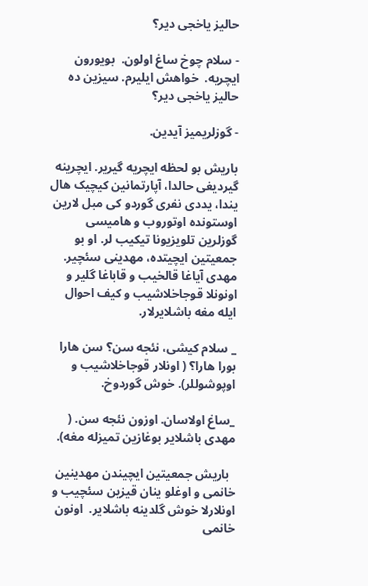حالیز یاخجی دیر؟

- سلام چوخ ساغ اولون.  بویورون ایچریه.  خواهش ایلیرم. سیزین ده حالیز یاخجی دیر؟

- گوزلریمیز آیدین.

باریش بو لحظه ایچریه گیریر. ایچرینه گیردیغی حالدا، آپارتمانین کیچیک هال یندا، یددی نفری گوردو کی مبل لارین اوستونده اوتوروب و هامیسی گوزلرین تلویزیونا تیکیب لر. او بو جمعیتین ایچیتده، مهدینی سئچیر. مهدی آیاغا قالخیب و قاباغا گلیر و اونونلا قوجاخلاشیب و کیف احوال ایله مغه باشلایرلار.

_ سلام کیشی، نئجه سن؟ سن هارا بورا هارا؟ ( اونلار قوجاخلاشیب و اوپوشوللر). خوش گوردوخ.

_ساغ اولاسان. اوزون نئجه سن. ( مهدی باشلایر بوغازین تمیزله مغه).

  باریش جمعیتین ایچیندن مهدینین خانمی و اوغلو ینان قیزین سئچیب و اونلارلا خوش گلدینه باشلایر.  اونون خانمی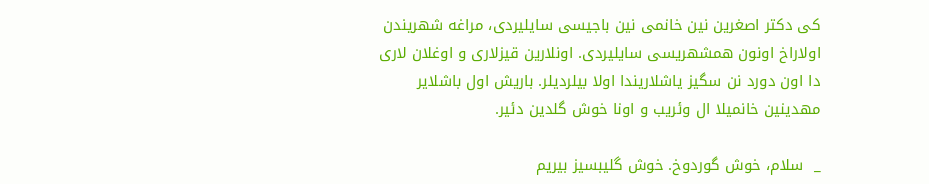کی دکتر اصغرین نین خانمی نین باجیسی سایلیردی، مراغه شهریندن اولاراخ اونون همشهریسی سایلیردی. اونلارین قیزلاری و اوغلان لاری دا اون دورد نن سگیز یاشلاریندا اولا بیلردیلر. باریش اول باشلایر مهدینین خانمیلا ال وئریب و اونا خوش گلدین دئیر.

_  سلام، خوش گوردوخ. خوش گلیبسیز بیریم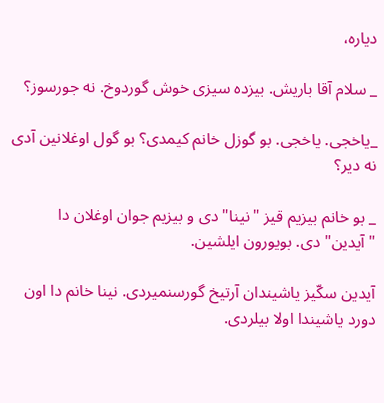دیاره،

_ سلام آقا باریش. بیزده سیزی خوش گوردوخ. نه جورسوز؟

_یاخجی. یاخجی. بو گوزل خانم کیمدی؟ بو گول اوغلانین آدی نه دیر؟

_ بو خانم بیزیم قیز "نینا" دی و بیزیم جوان اوغلان دا "آیدین" دی. بویورون ایلشین.

آیدین سکّیز یاشیندان آرتیخ گورسنمیردی. نینا خانم دا اون دورد یاشیندا اولا بیلردی.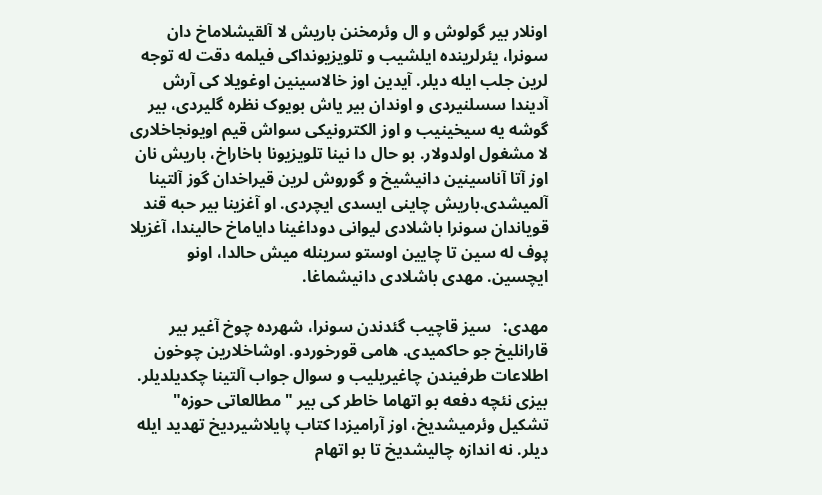اونلار بیر گولوش و ال وئرمخنن باریش لا آلقیشلاماخ دان سونرا، یئرلرینده ایلشیب و تلویزیونداکی فیلمه دقت له توجه لرین جلب ایله دیلر. آیدین اوز خالاسینین اوغویلا کی آرش آدیندا سسلنیردی و اوندان بیر یاش بویوک نظره گلیردی، بیر گوشه یه سیخینیب و اوز الکترونیکی سواش قیم اویونجاخلاری لا مشغول اولدولار. بو حال دا نینا تلویزیونا باخاراخ، باریش نان اوز آتا آناسینین دانیشیخ و گوروش لرین قیراخدان گوز آلتینا آلمیشدی.باریش چاینی ایسدی ایچردی. او آغزینا بیر حبه قند قویاندان سونرا باشلادی لیوانی دوداغینا دایاماخ حالیندا، آغزیلا پوف له سین تا چایین اوستو سرینله میش حالدا، اونو ایچسین. مهدی باشلادی دانیشماغا.

مهدی:   سیز قاچیب گئدندن سونرا، شهرده چوخ آغیر بیر قارانلیخ جو حاکمیدی. هامی قورخوردو. اوشاخلارین چوخون اطلاعات طرفیندن چاغیریلیب و سوال جواب آلتینا چکدیلدیلر. بیزی نئچه دفعه بو اتهاما خاطر کی بیر "مطالعاتی حوزه" تشکیل وئرمیشدیخ، اوز آرامیزدا کتاب پایلاشیردیخ تهدید ایله دیلر. نه اندازه چالیشدیخ تا بو اتهام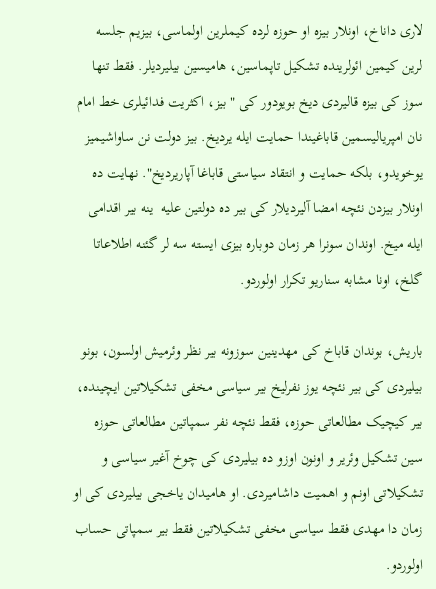لاری داناخ، اونلار بیزه او حوزه لرده کیملرین اولماسی، بیزیم جلسه لرین کیمین ائولرینده تشکیل تاپماسین، هامیسین بیلیردیلر. فقط تنها سوز کی بیزه قالیردی دیخ بویودور کی " بیز، اکثریت فدائیلری خط امام نان امپریالیسمین قاباغیندا حمایت ایله یردیخ. بیز دولت نن ساواشیمیز یوخویدو، بلکه حمایت و انتقاد سیاستی قاباغا آپاریردیخ". نهایت ده اونلار بیزدن نئچه امضا آلیردیلار کی بیر ده دولتین علیه  ینه بیر اقدامی ایله میخ. اوندان سونرا هر زمان دوباره بیزی ایسته سه لر گئنه اطلاعاتا گلخ، اونا مشابه سناریو تکرار اولوردو.

باریش، بوندان قاباخ کی مهدینین سوزونه بیر نظر وئرمیش اولسون، بونو بیلیردی کی بیر نئچه یوز نفرلیخ بیر سیاسی مخفی تشکیلاتین ایچینده، بیر کیچیک مطالعاتی حوزه، فقط نئچه نفر سمپاتین مطالعاتی حوزه سین تشکیل وئریر و اونون اوزو ده بیلیردی کی چوخ آغیر سیاسی و تشکیلاتی اونم و اهمیت داشامیردی. او هامیدان یاخجی بیلیردی کی او زمان دا مهدی فقط سیاسی مخفی تشکیلاتین فقط بیر سمپاتی حساب اولوردو.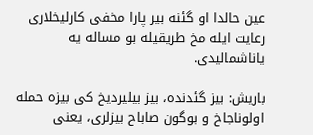عین حالدا او گئنه بیر پارا مخفی کارلیخلاری رعایت ایله مخ طریقیله بو مساله یه یاناشمالیدی.

باریش: بیز گئدنده، بیز بیلیردیخ کی بیزه حمله اولوناجاخ و بوگون صاباح بیزلری، یعنی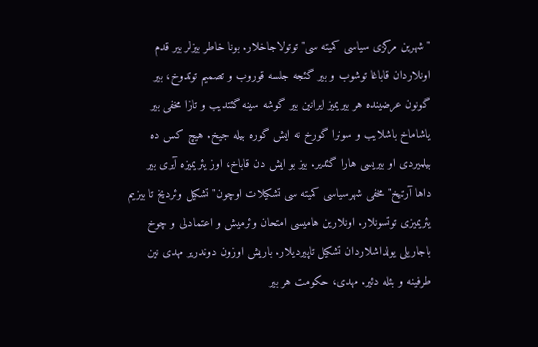"شهرین مرکزی سیاسی کمیته سی" توتولاجاخلار. بونا خاطر بیزلر بیر قدم اونلاردان قاباغا توشوب و بیر گئجه جلسه قوروب و تصمیم توتدوخ، بیر گونون عرضینده هر بیریمیز ایرانین بیر گوشه سینه گئتدیب و تازا مخفی بیر یاشاماخ باشلایب و سونرا گورخ نه ایش گوره بیله جیخ. هیچ کس ده بیلمیردی او بیریسی هارا گئدیر. بیز بو ایش دن قاباخ، اوز یئریمیزه آیری بیر  داها آرتیخ" مخفی شهرسیاسی کمیته سی تشکیلات اوچون" تشکیل وئردیخ تا بیزیم یئریمیزی توتسونلار. اونلارین هامیسی امتحان وئرمیش و اعتمادلی و چوخ باجاریلی یولداشلاردان تشکیل تاپیردیلار. باریش اوزون دوندریر مهدی نین طرفینه و بئله دئیر. مهدی، حکومت هر بیر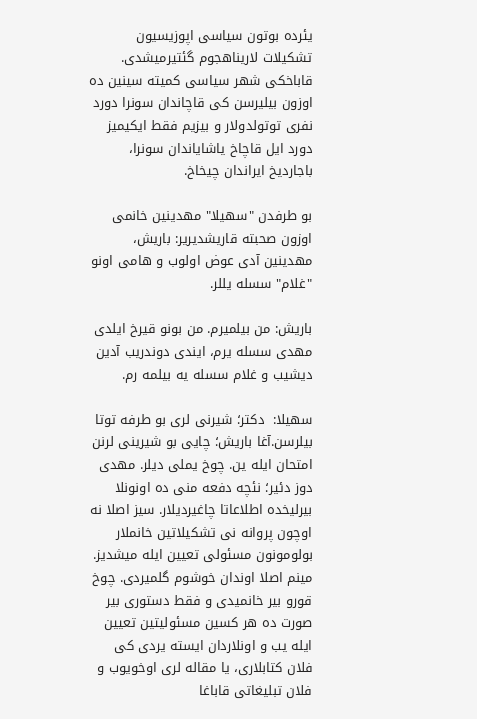یئرده بوتون سیاسی اپوزیسیون تشکیلات لاریناهجوم گئتیرمیشدی. قاباخکی شهر سیاسی کمیته سینین ده اوزون بیلیرسن کی قاچاندان سونرا دورد نفری توتولدولار و بیزیم فقط ایکیمیز دورد ایل قاچاخ یاشایاندان سونرا، باجاردیخ ایراندان چیخاخ.

بو طرفدن "سهیلا" مهدینین خانمی اوزون صحبته قاریشدیریر: باریش، مهدینین آدی عوض اولوب و هامی اونو "غلام" سسله یللر.

باریش: من بیلمیرم. من بونو قیرخ ایلدی مهدی سسله یرم، ایندی دوندریب آدین دیشیب و غلام سسله یه بیلمه رم.

سهیلا:  دکتر؛ شیرنی لری بو طرفه توتا بیلرسن.آغا باریش؛ چایی بو شیرینی لرنن امتحان ایله ین. چوخ یملی دیلر. مهدی دوز دئیر؛ نئچه دفعه منی ده اونونلا بیرلیخده اطلاعاتا چاغیردیلار. سیز اصلا نه اوچون پروانه نی تشکیلاتین خانملار بولومونون مسئولی تعیین ایله میشدیز. مینم اصلا اوندان خوشوم گلمیردی. چوخ قورو بیر خانمیدی و فقط دستوری بیر صورت ده هر کسین مسئولیتین تعیین ایله یب و اونلاردان ایسته یردی کی فلان کتابلاری، یا مقاله لری اوخویوب و فلان تبلیغاتی قاباغا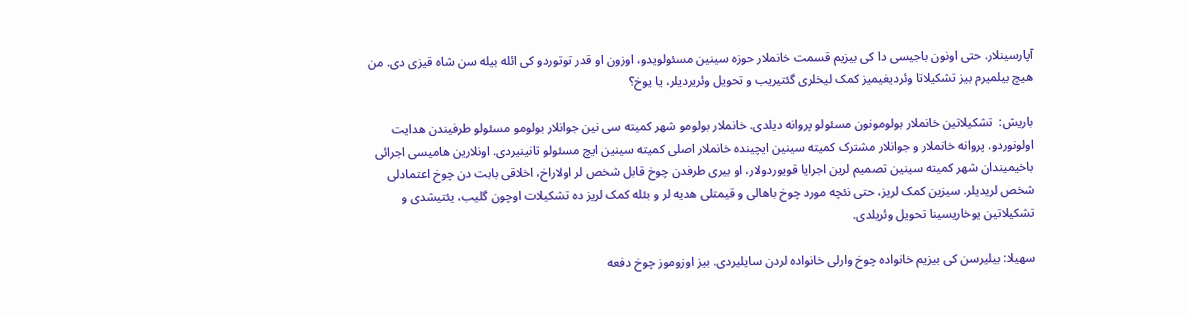آپارسینلار. حتی اونون باجیسی دا کی بیزیم قسمت خانملار حوزه سینین مسئولویدو، اوزون او قدر توتوردو کی ائله بیله سن شاه قیزی دی. من هیچ بیلمیرم بیز تشکیلاتا وئردیغیمیز کمک لیخلری گئتیریب و تحویل وئریردیلر، یا یوخ؟

باریش:  تشکیلاتین خانملار بولومونون مسئولو پروانه دیلدی. خانملار بولومو شهر کمیته سی نین جوانلار بولومو مسئولو طرفیندن هدایت اولونوردو. پروانه خانملار و جوانلار مشترک کمیته سینین ایچینده خانملار اصلی کمیته سینین ایچ مسئولو تانینیردی. اونلارین هامیسی اجرائی باخیمیندان شهر کمیته سینین تصمیم لرین اجرایا قویوردولار، او بیری طرفدن چوخ قابل شخص لر اولاراخ، اخلاقی بابت دن چوخ اعتمادلی شخص لریدیلر. سیزین کمک لریز، حتی نئچه مورد چوخ باهالی و قیمتلی هدیه لر و بئله کمک لریز ده تشکیلات اوچون گلیب، یئتیشدی و تشکیلاتین یوخاریسینا تحویل وئریلدی.

سهیلا: بیلیرسن کی بیزیم خانواده چوخ وارلی خانواده لردن سایلیردی. بیز اوزوموز چوخ دفعه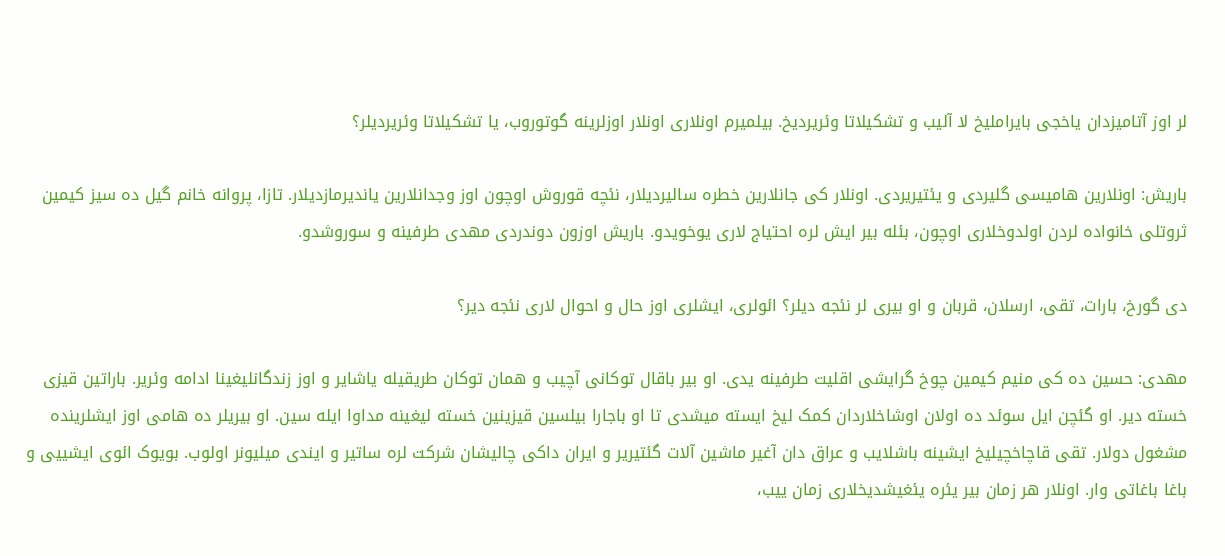لر اوز آتامیزدان یاخجی بایراملیخ لا آلیب و تشکیلاتا وئریردیخ. بیلمیرم اونلاری اونلار اوزلرینه گوتوروب، یا تشکیلاتا وئریردیلر؟

باریش: اونلارین هامیسی گلیردی و یئتیریردی. اونلار کی جانلارین خطره سالیردیلار، نئچه قوروش اوچون اوز وجدانلارین یاندیرمازدیلار. تازا، پروانه خانم گیل ده سیز کیمین ثروتلی خانواده لردن اولدوخلاری اوچون، بئله بیر ایش لره احتیاج لاری یوخویدو. باریش اوزون دوندردی مهدی طرفینه و سوروشدو.

دی گورخ، بارات، تقی، ارسلان، قربان و او بیری لر نئجه دیلر؟ ائولری، ایشلری اوز حال و احوال لاری نئجه دیر؟

مهدی: حسین ده کی منیم کیمین چوخ گرایشی اقلیت طرفینه یدی. او بیر باقال توکانی آچیب و همان توکان طریقیله یاشایر و اوز زندگانلیغینا ادامه وئریر. باراتین قیزی خسته دیر. او گئچن ایل سوئد ده اولان اوشاخلاردان کمک لیخ ایسته میشدی تا او باجارا بیلسین قیزینین خسته لیغینه مداوا ایله سین. او بیریلر ده هامی اوز ایشلرینده مشغول دولار. تقی قاچاخچیلیخ ایشینه باشلایب و عراق دان آغیر ماشین آلات گئتیریر و ایران داکی چالیشان شرکت لره ساتیر و ایندی میلیونر اولوب. بویوک ائوی ایشییی و باغا باغاتی وار. اونلار هر زمان بیر یئره یئغیشدیخلاری زمان ییب،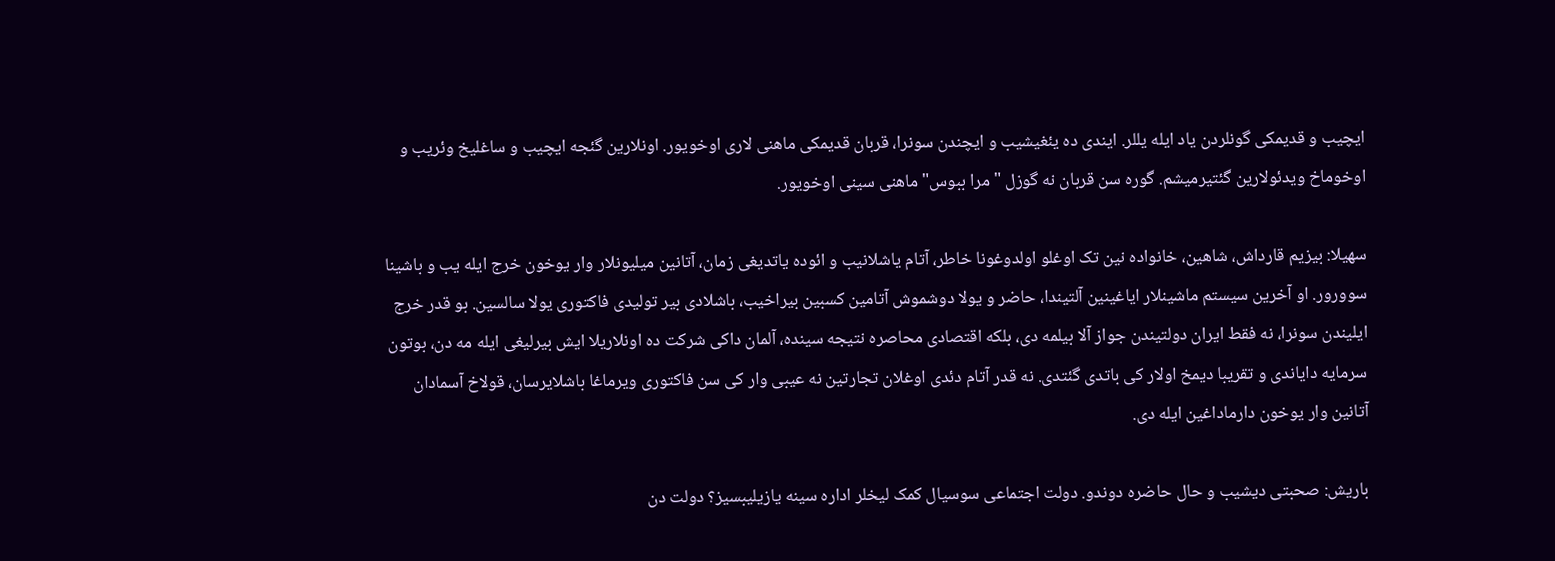ایچیب و قدیمکی گونلردن یاد ایله یللر. ایندی ده یئغیشیب و ایچندن سونرا، قربان قدیمکی ماهنی لاری اوخویور. اونلارین گئجه ایچیب و ساغلیخ وئریب و اوخوماخ ویدئولارین گئتیرمیشم. گوره سن قربان نه گوزل "مرا ببوس" ماهنی سینی اوخویور.

سهیلا: بیزیم قارداش، شاهین، خانواده نین تک اوغلو اولدوغونا خاطر، آتام یاشلانیب و ائوده یاتدیغی زمان، آتانین میلیونلار وار یوخون خرج ایله یب و باشینا سوورور. او آخرین سیستم ماشینلار ایاغینین آلتیندا، حاضر و یولا دوشموش آتامین کسبین بیراخیب، باشلادی بیر تولیدی فاکتوری یولا سالسین. بو قدر خرج ایلیندن سونرا، نه فقط ایران دولتیندن جواز آلا بیلمه دی، بلکه اقتصادی محاصره نتیجه سینده، آلمان داکی شرکت ده اونلاریلا ایش بیرلیغی ایله مه دن، بوتون سرمایه دایاندی و تقریبا دیمخ اولار کی باتدی گئتدی. نه قدر آتام دئدی اوغلان تجارتین نه عیبی وار کی سن فاکتوری ویرماغا باشلایرسان، قولاخ آسمادان آتانین وار یوخون دارماداغین ایله دی.

باریش: صحبتی دیشیب و حال حاضره دوندو. دولت اجتماعی سوسیال کمک لیخلر اداره سینه یازیلیبسیز؟ دولت دن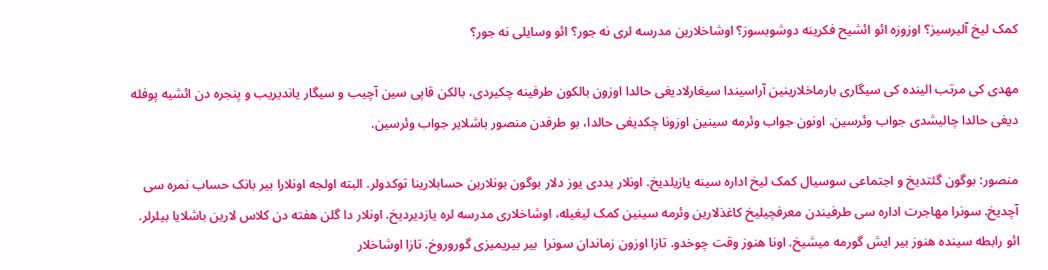کمک لیخ آلیرسیز؟ اوزوزه ائو ائشیح فکرینه دوشوبسوز؟ اوشاخلارین مدرسه لری نه جور؟ ائو وسایلی نه جور؟

مهدی کی مرتب الینده کی سیگاری بارماخلارینین آراسیندا سیغارلادیغی حالدا اوزون بالکون طرفینه چکیردی، بالکن قاپی سین آچیب و سیگار یاندیریب و پنجره دن ائشیه پوفله دیغی حالدا چالیشدی جواب وئرسین. اونون جواب وئرمه سینین اوزونا چکدیغی حالدا، بو طرفدن منصور باشلایر جواب وئرسین.

منصور: بوگون گئتدیخ و اجتماعی سوسیال کمک لیخ اداره سینه یازیلدیخ. اونلار یددی یوز دلار بوگون بونلارین حسابلارینا توکدولر. البته اولجه اونلارا بیر بانک حساب نمره سی آچدیخ. سونرا مهاجرت اداره سی طرفیندن معرفچیلیخ کاغذلارین وئرمه سینین کمک لیغیله، اوشاخلاری مدرسه لره یازدیردیخ. اونلار دا گلن هفته دن کلاس لارین باشلایا بیلرلر. ائو رابطه سینده هنوز بیر ایش گورمه میشیخ. اونا هنوز وقت چوخدو. تازا اوزون زماندان سونرا  بیر بیریمیزی گوروروخ. تازا اوشاخلار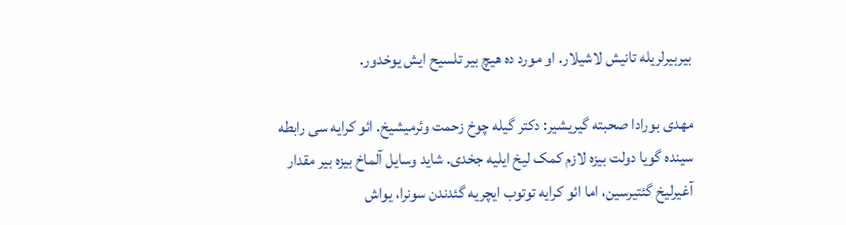بیربیرلریله تانیش لاشیلار. او مورد ده هیچ بیر تلسیح ایش یوخدور.

مهدی بورادا صحبته گیریشیر: دکتر گیله چوخ زحمت وئرمیشیخ. ائو کرایه سی رابطه سینده گویا دولت بیزه لازم کمک لیخ ایلیه جخدی. شاید وسایل آلماخ بیزه بیر مقدار آغیرلیخ گئتیرسین، اما ائو کرایه توتوب ایچریه گئدندن سونرا، یواش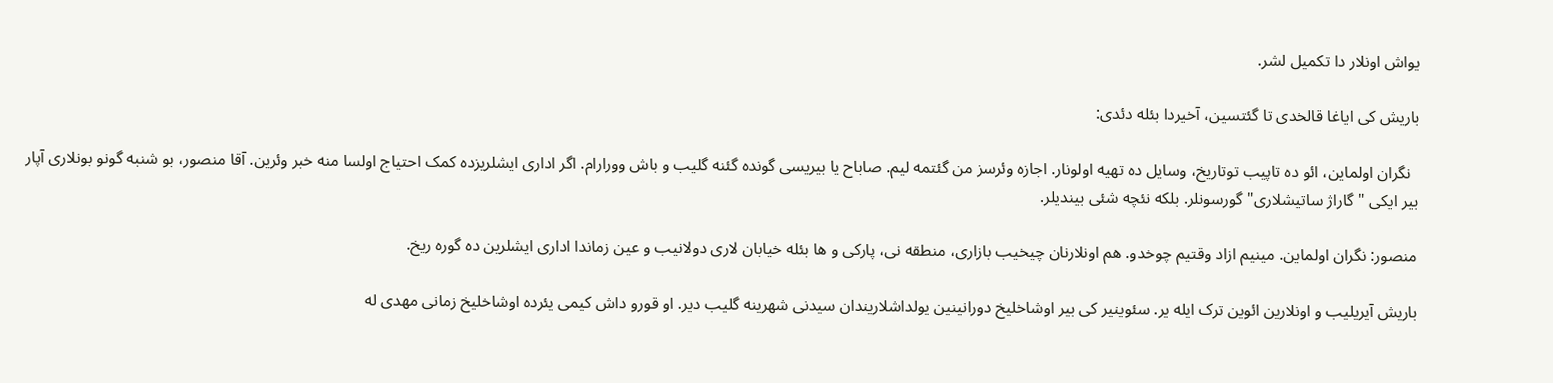یواش اونلار دا تکمیل لشر.

باریش کی ایاغا قالخدی تا گئتسین، آخیردا بئله دئدی:

  نگران اولماین، ائو ده تاپیب توتاریخ، وسایل ده تهیه اولونار. اجازه وئرسز من گئتمه لیم. صاباح یا بیریسی گونده گئنه گلیب و باش وورارام. اگر اداری ایشلریزده کمک احتیاج اولسا منه خبر وئرین. آقا منصور، بو شنبه گونو بونلاری آپار بیر ایکی "گاراژ ساتیشلاری" گورسونلر. بلکه نئچه شئی بیندیلر.

منصور: نگران اولماین. مینیم ازاد وقتیم چوخدو. هم اونلارنان چیخیب بازاری، منطقه نی، پارکی و ها بئله خیابان لاری دولانیب و عین زماندا اداری ایشلرین ده گوره ریخ.

باریش آیریلیب و اونلارین ائوین ترک ایله یر. سئوینیر کی بیر اوشاخلیخ دورانینین یولداشلاریندان سیدنی شهرینه گلیب دیر. او قورو داش کیمی یئرده اوشاخلیخ زمانی مهدی له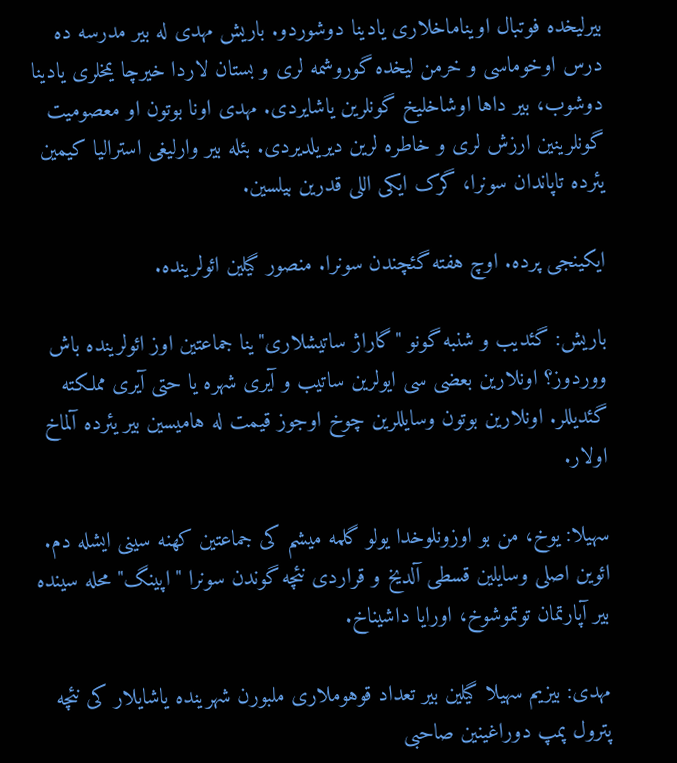بیرلیخده فوتبال اویناماخلاری یادینا دوشوردو. باریش مهدی له بیر مدرسه ده درس اوخوماسی و خرمن لیخده گوروشمه لری و بستان لاردا خیرچا یمخلری یادینا دوشوب، بیر داها اوشاخلیخ گونلرین یاشایردی. مهدی اونا بوتون او معصومیت گونلرینین ارزش لری و خاطره لرین دیریلدیردی. بئله بیر وارلیغی استرالیا کیمین یئرده تاپاندان سونرا، گرک ایکی اللی قدرین بیلسین.

ایکینجی پرده. اوچ هفته گئچندن سونرا. منصور گیلین ائولرینده.

باریش: گئدیب و شنبه گونو "گاراژ ساتیشلاری"ینا جماعتین اوز ائولرینده باش ووردوز؟ اونلارین بعضی سی ایولرین ساتیب و آیری شهره یا حتی آیری مملکته گئدیللر. اونلارین بوتون وسایللرین چوخ اوجوز قیمت له هامیسین بیر یئرده آلماخ اولار.

سهیلا: یوخ، من بو اوزونلوخدا یولو گلمه میشم کی جماعتین کهنه سینی ایشله دم. ائوین اصلی وسایلین قسطی آلدیخ و قراردی نئچه گوندن سونرا "اپینگ" محله سینده بیر آپارتمان توتموشوخ، اورایا داشیناخ.

مهدی: بیزیم سهیلا گیلین بیر تعداد قوهوملاری ملبورن شهرینده یاشایلار کی نئچه پترول پمپ دوراغینین صاحبی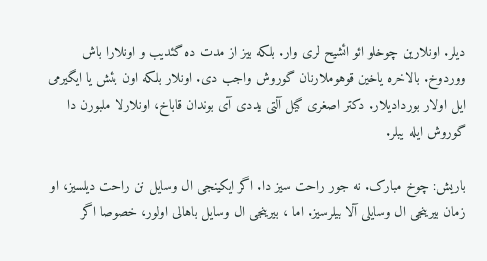دیلر. اونلارین چوخلو ائو ائشیح لری وار. بلکه بیز از مدت ده گئدیب و اونلارا باش ووردوخ. بالاخره یاخین قوهوملارنان گوروش واجب دی. اونلار بلکه اون بئش یا ایگیرمی ایل اولار بوردادیلار. دکتر اصغری گیل آلتی یددی آی بوندان قاباخ، اونلارلا ملبورن دا گوروش ایله یبلر.

باریش: چوخ مبارک. نه جور راحت سیز دا. اگر ایکینجی ال وسایل نن راحت دیلسیز، او زمان بیرینجی ال وسایلی آلا بیلرسیز. اما ، بیرینجی ال وسایل باهالی اولور، خصوصا اگر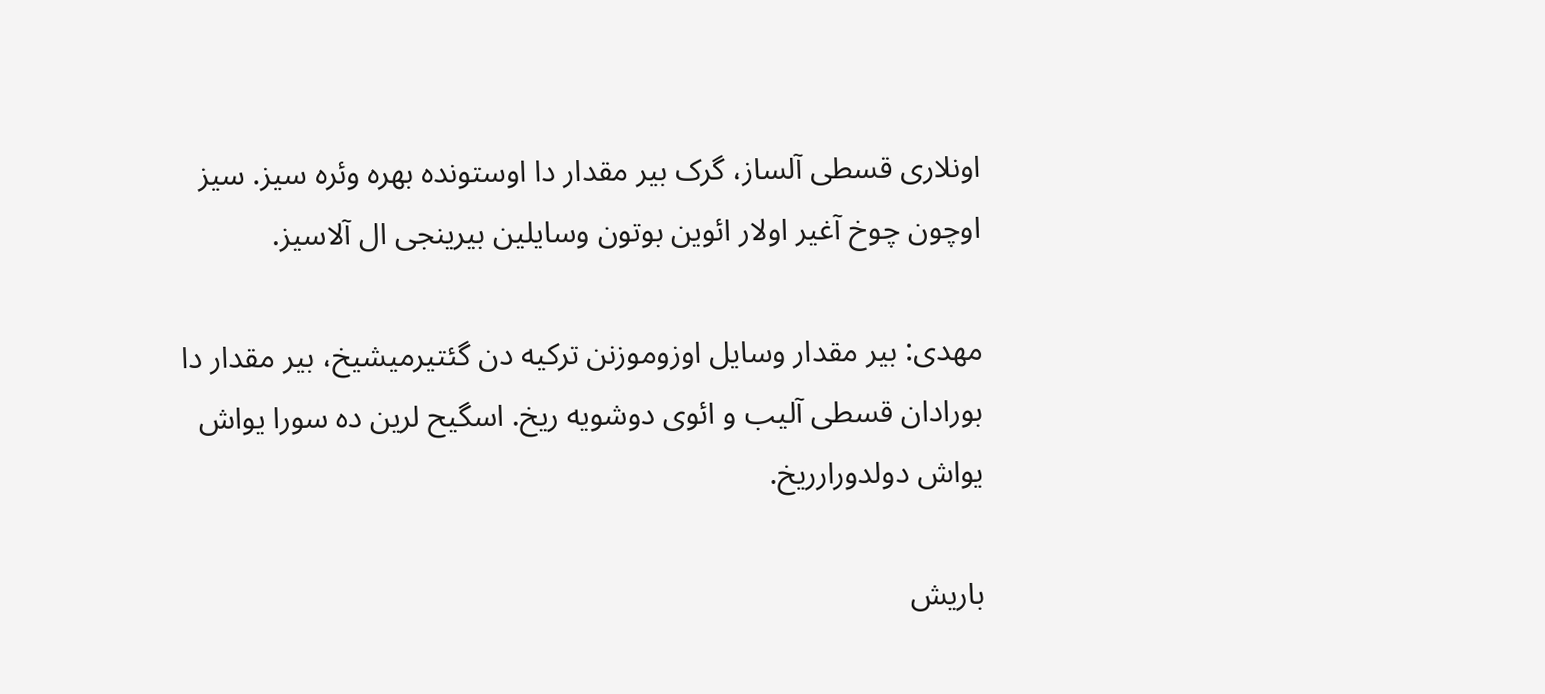اونلاری قسطی آلساز، گرک بیر مقدار دا اوستونده بهره وئره سیز. سیز اوچون چوخ آغیر اولار ائوین بوتون وسایلین بیرینجی ال آلاسیز.

مهدی: بیر مقدار وسایل اوزوموزنن ترکیه دن گئتیرمیشیخ، بیر مقدار دا بورادان قسطی آلیب و ائوی دوشویه ریخ. اسگیح لرین ده سورا یواش یواش دولدورارریخ.

باریش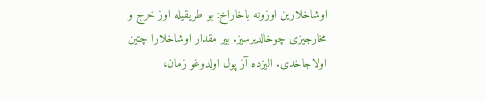اوشاخلارین اوزونه باخاراخ: بو طریقیله اوز خرج و مخارجیزی چوخالدیرسیز. بیر مقدار اوشاخلارا چتین اولاجاخدی. الیزده آز پول اولدوغو زمان،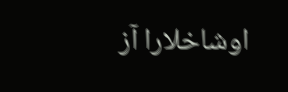اوشاخلارا آز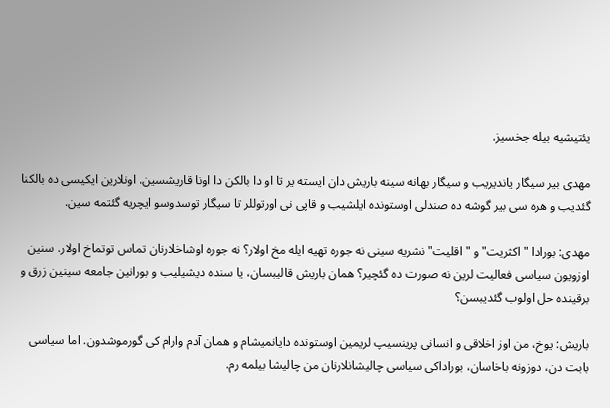یئتیشیه بیله جخسیز.

مهدی بیر سیگار یاندیریب و سیگار بهانه سینه باریش دان ایسته یر تا او دا بالکن دا اونا قاریشسین. اونلارین ایکیسی ده بالکنا گئدیب و هره سی بیر گوشه ده صندلی اوستونده ایلشیب و قاپی نی اورتوللر تا سیگار توسدوسو ایچریه گئتمه سین.

مهدی: بورادا "اکثریت" و "اقلیت" نشریه سینی نه جوره تهیه ایله مخ اولار؟ نه جوره اوشاخلارنان تماس توتماخ اولار. سنین اوزویون سیاسی فعالیت لرین نه صورت ده گئچیر؟ همان باریش قالیبسان، یا سنده دیشیلیب و بورانین جامعه سینین زرق و برقینده حل اولوب گئدیبسن؟

باریش: یوخ، من اوز اخلاقی و انسانی پرینسیپ لریمین اوستونده دایانمیشام و همان آدم وارام کی گورموشدون. اما سیاسی بابت دن، دوزونه باخاسان، بوراداکی سیاسی چالیشانلارنان من چالیشا بیلمه رم.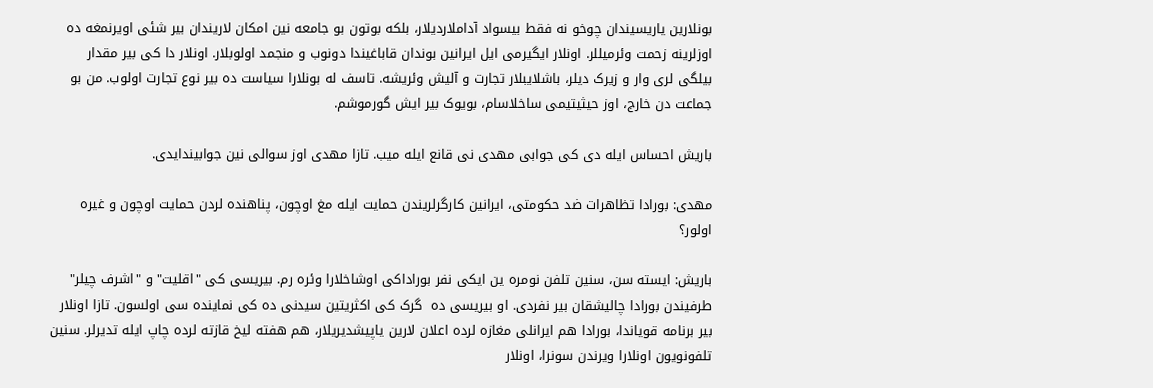بونلارین یاریسیندان چوخو نه فقط بیسواد آداملاردیلار، بلکه بوتون بو جامعه نین امکان لاریندان بیر شئی اویرنمغه ده اوزلرینه زحمت وئرمیللر. اونلار ایگیرمی ایل ایرانین بوندان قاباغیندا دونوب و منجمد اولوبلار. اونلار دا کی بیر مقدار بیلگی لری وار و زیرک دیلر، باشلایبلار تجارت و آلیش وئریشه. تاسف له بونلارا سیاست ده بیر نوع تجارت اولوب. من بو جماعت دن خارج، اوز حیثیتیمی ساخلاسام، بویوک بیر ایش گورموشم.

باریش احساس ایله دی کی جوابی مهدی نی قانع ایله میب. تازا مهدی اوز سوالی نین جوابیندایدی.

مهدی: بورادا تظاهرات ضد حکومتی، ایرانین کارگرلریندن حمایت ایله مغ اوچون، پناهنده لردن حمایت اوچون و غیره اولور؟

باریش: ایسته سن، سنین تلفن نومره ین ایکی نفر بوراداکی اوشاخلارا وئره رم. بیریسی کی "اقلیت" و "اشرف چیلر" طرفیندن بورادا چالیشقان بیر نفردی. او بیریسی ده  گرک کی اکثریتین سیدنی ده کی نماینده سی اولسون. تازا اونلار بیر برنامه قویاندا، بورادا هم ایرانلی مغازه لرده اعلان لارین یاپیشدیریلار، هم هفته لیخ قازته لرده چاپ ایله تدیرلر. سنین تلفونویون اونلارا ویرندن سونرا، اونلار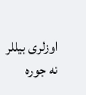اوزلری بیللر نه جوره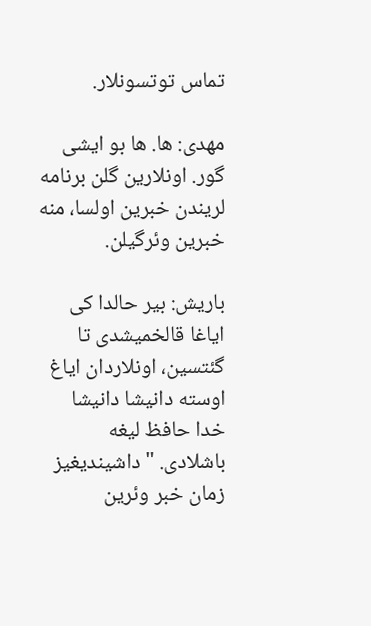تماس توتسونلار.

مهدی: ها. ها بو ایشی گور. اونلارین گلن برنامه لریندن خبرین اولسا، منه خبرین وئرگیلن.

باریش: بیر حالدا کی ایاغا قالخمیشدی تا گئتسین، اونلاردان ایاغ اوسته دانیشا دانیشا خدا حافظ لیغه باشلادی. " داشیندیغیز زمان خبر وئرین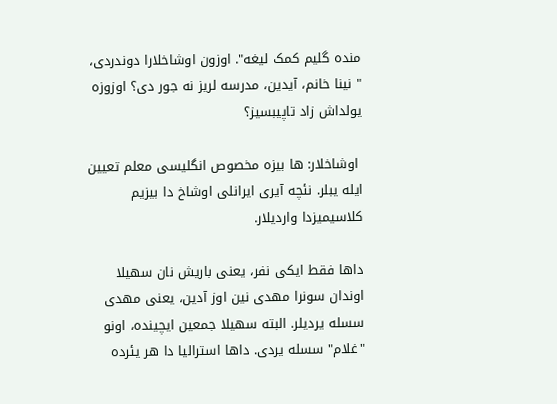منده گلیم کمک لیغه". اوزون اوشاخلارا دوندردی، " نینا خانم، آیدین، مدرسه لریز نه جور دی؟ اوزوزه یولداش زاد تاپیبسیز؟

 اوشاخلار: ها بیزه مخصوص انگلیسی معلم تعیین ایله یبلر. نئچه آیری ایرانلی اوشاخ دا بیزیم کلاسیمیزدا واردیلار.

داها فقط ایکی نفر، یعنی باریش نان سهیلا اوندان سونرا مهدی نین اوز آدین، یعنی مهدی سسله یردیلر. البته سهیلا جمعین ایچینده، اونو "غلام" سسله یردی. داها استرالیا دا هر یئرده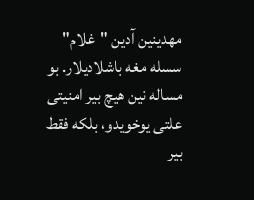مهدینین آدین "غلام" سسله مغه باشلادیلار. بو مساله نین هیچ بیر امنیتی علتی یوخویدو، بلکه فقط بیر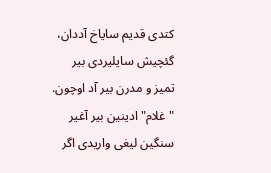کتدی قدیم سایاخ آددان، گئچیش سایلیردی بیر تمیز و مدرن بیر آد اوچون. "غلام" ادینین بیر آغیر سنگین لیغی واریدی اگر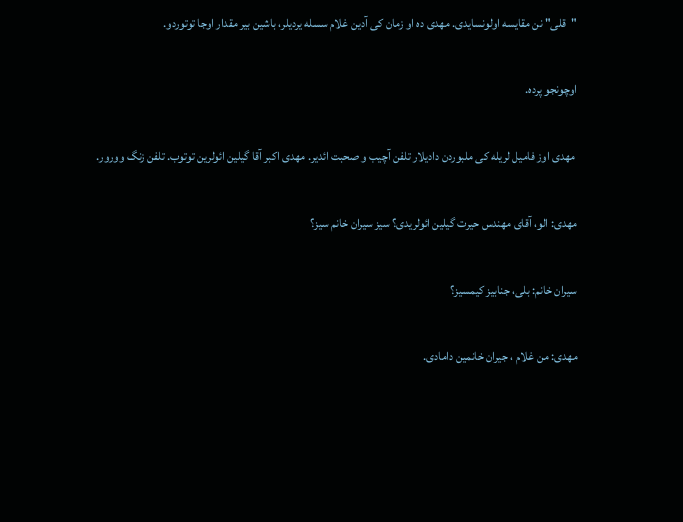"قلی" نن مقایسه اولونسایدی. مهدی ده او زمان کی آدین غلام سسله یردیلر، باشین بیر مقدار اوجا توتوردو.

اوچونجو پرده.

 مهدی اوز فامیل لریله کی ملبوردن دادیلار تلفن آچیب و صحبت ائدیر. مهدی اکبر آقا گیلین ائولرین توتوب. تلفن زنگ وورور.

مهدی: الو، آقای مهندس حیرت گیلین ائولریدی؟ سیز سیران خانم سیز؟

سیران خانم: بلی، جنابیز کیمسیز؟

مهدی: من غلام ، جیران خانمین دامادی.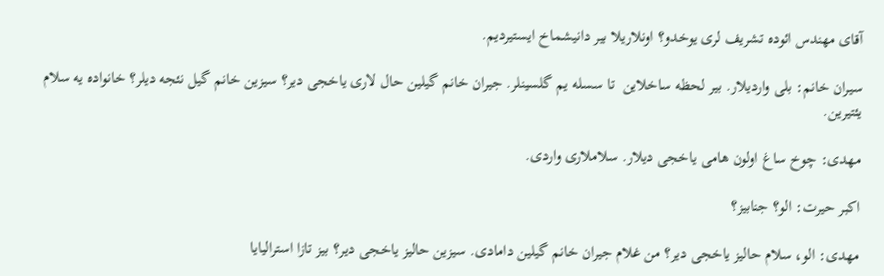آقای مهندس ائوده تشریف لری یوخدو؟ اونلاریلا بیر دانیشماخ ایستیردیم.

سیران خانم: بلی واردیلار. بیر لحظه ساخلاین  تا سسله یم گلسینلر. جیران خانم گیلین حال لاری یاخجی دیر؟ سیزین خانم گیل نئجه دیلر؟ خانواده یه سلام یئتیرین.

مهدی: چوخ ساغ اولون هامی یاخجی دیلار. سلاملاری واردی.

اکبر حیرت: الو؟ جنابیز؟

مهدی: الو، سلام حالیز یاخجی دیر؟ من غلام جیران خانم گیلین دامادی. سیزین حالیز یاخجی دیر؟ بیز تازا استرالیایا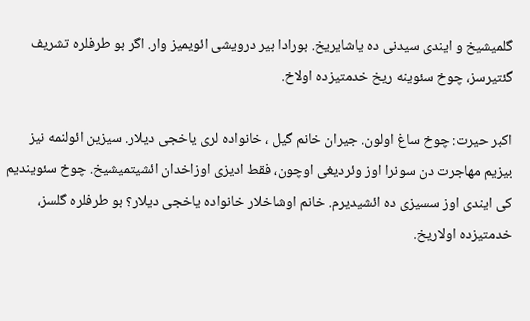گلمیشیخ و ایندی سیدنی ده یاشایریخ. بورادا بیر درویشی ائویمیز وار. اگر بو طرفلره تشریف گئتیرسز، چوخ سئوینه ریخ خدمتیزده اولاخ.

اکبر حیرت: چوخ ساغ اولون. جیران خانم گیل ، خانواده لری یاخجی دیلار. سیزین ائولنمه نیز بیزیم مهاجرت دن سونرا اوز وئردیغی اوچون، فقط ادیزی اوزاخدان ائشیتمیشیخ. چوخ سئویندیم کی ایندی اوز سسیزی ده ائشیدیرم. خانم اوشاخلار خانواده یاخجی دیلار؟ بو طرفلره گلسز، خدمتیزده اولاریخ.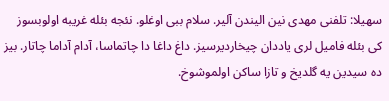سهیلا: تلفنی مهدی نین الیندن آلیر. سلام ببی اوغلو. نئجه بئله غریبه اولوبسوز کی بئله فامیل لری یاددان چیخاردیرسیز. داغ داغا دا چاتماسا، آدام آداما چاتار. بیز ده سیدین یه گلدیخ و تازا ساکن اولموشوخ.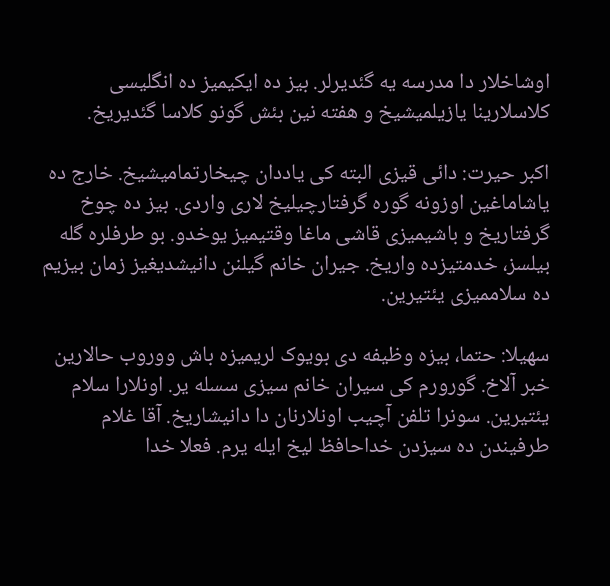اوشاخلار دا مدرسه یه گئدیرلر. بیز ده ایکیمیز ده انگلیسی کلاسلارینا یازیلمیشیخ و هفته نین بئش گونو کلاسا گئدیریخ.

اکبر حیرت: دائی قیزی البته کی یاددان چیخارتمامیشیخ. خارج ده یاشاماغین اوزونه گوره گرفتارچیلیخ لاری واردی. بیز ده چوخ گرفتاریخ و باشیمیزی قاشی ماغا وقتیمیز یوخدو. بو طرفلره گله بیلسز، خدمتیزده واریخ. جیران خانم گیلنن دانیشدیغیز زمان بیزیم ده سلاممیزی یئتیرین.

سهیلا: حتما، بیزه وظیفه دی بویوک لریمیزه باش ووروب حالارین خبر آلاخ. گورورم کی سیران خانم سیزی سسله یر. اونلارا سلام یئتیرین. سونرا تلفن آچیب اونلارنان دا دانیشاریخ. آقا غلام طرفیندن ده سیزدن خداحافظ لیخ ایله یرم. فعلا خدا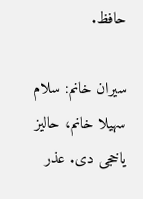حافظ.

سیران خانم: سلام سهیلا خانم، حالیز یاخجی دی. عذر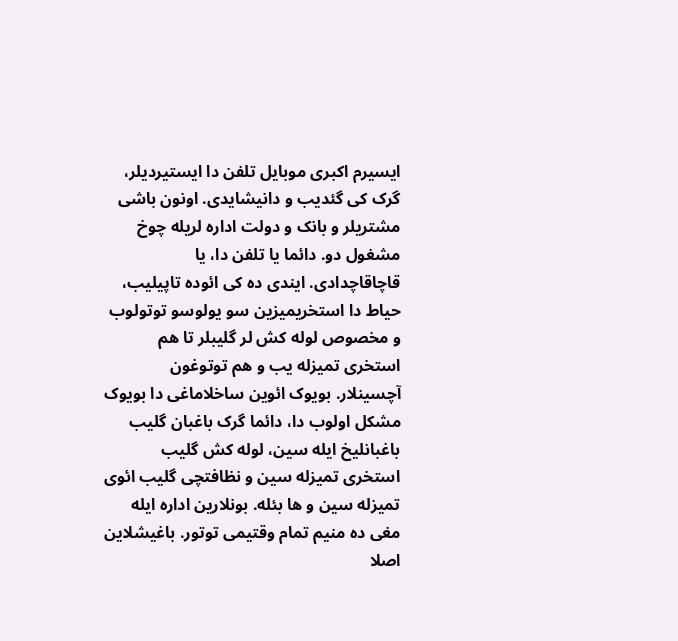ایسیرم اکبری موبایل تلفن دا ایستیردیلر، گرک کی گئدیب و دانیشایدی. اونون باشی مشتریلر و بانک و دولت اداره لریله چوخ مشغول دو. دائما یا تلفن دا، یا قاچاقاچدادی. ایندی ده کی ائوده تاپیلیب، حیاط دا استخریمیزین سو یولوسو توتولوب و مخصوص لوله کش لر گلیبلر تا هم استخری تمیزله یب و هم توتوغون آچسینلار. بویوک ائوین ساخلاماغی دا بویوک مشکل اولوب دا، دائما گرک باغبان گلیب باغبانلیخ ایله سین، لوله کش گلیب استخری تمیزله سین و نظافتچی گلیب ائوی تمیزله سین و ها بئله. بونلارین اداره ایله مغی ده منیم تمام وقتیمی توتور. باغیشلاین اصلا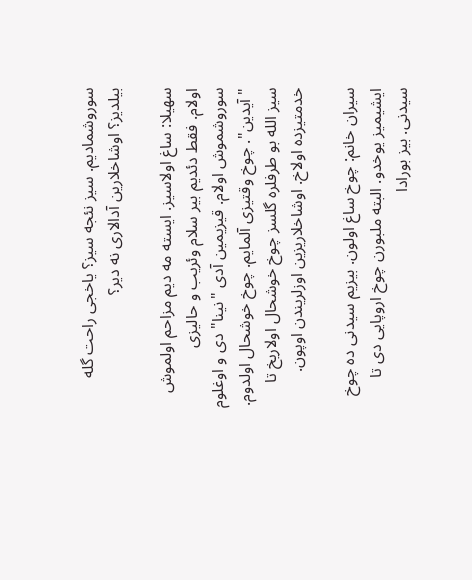سوروشمادیم. سیز نئجه سیز؟ یاخجی راحت گله بیلدیز؟ اوشاخلارین آدالاری نه دیر؟

سهیلا: ساغ اولاسیز. ایسته مه دیم مزاحم اولموش اولام. فقط دئدیم بیر سلام وئریب و حالیزی سوروشموش اولام. قیزیمین آدی "نینا" دی و اوغلوم "آیدین". چوخ وقتیزی آلمایم. چوخ خوشحال اولدوم. سیز الله بو طرفلره گلسز چوخ خوشحال اولاریخ تا خدمتیزده اولاخ. اوشاخلاریزین اوزلریندن اوپون.

سیران خانم: چوخ ساغ اولون. بیزیم سیدنی ده چوخ ایشیمیز یوخدو. البته ملبورن چوخ اروپایی دی تا سیدنی. بیز بورادا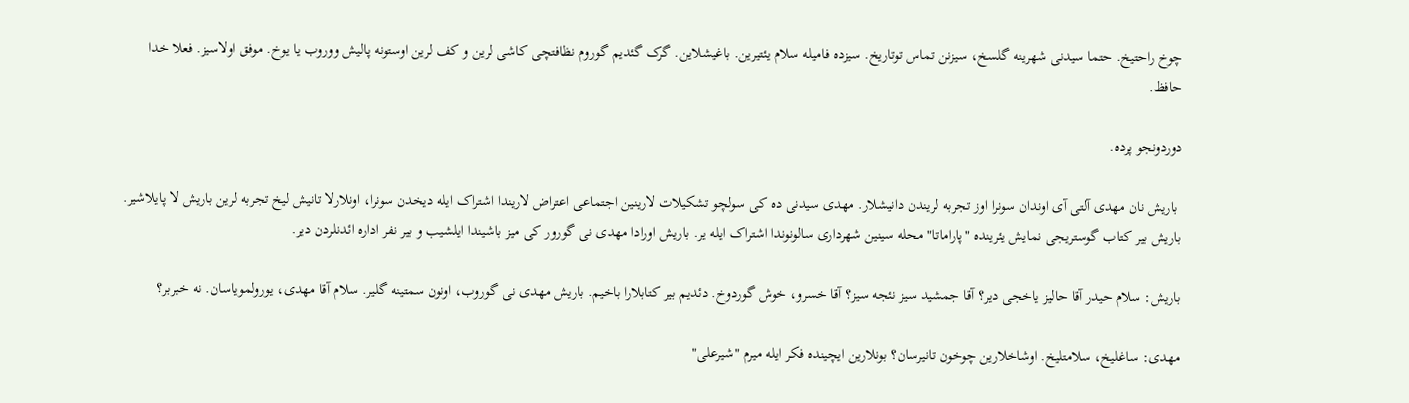چوخ راحتیخ. حتما سیدنی شهرینه گلسخ، سیزنن تماس توتاریخ. سیزده فامیله سلام یئتیرین. باغیشلاین. گرک گئدیم گوروم نظافتچی کاشی لرین و کف لرین اوستونه پالیش ووروب یا یوخ. موفق اولاسیز. فعلا خدا حافظ.

دوردونجو پرده.

 باریش نان مهدی آلتی آی اوندان سونرا اوز تجربه لریندن دانیشلار. مهدی سیدنی ده کی سولچو تشکیلات لارینین اجتماعی اعتراض لاریندا اشتراک ایله دیخدن سونرا، اونلارلا تانیش لیخ تجربه لرین باریش لا پایلاشیر.  باریش بیر کتاب گوستریجی نمایش یئرینده "پاراماتا" محله سینین شهرداری سالونوندا اشتراک ایله یر. باریش اورادا مهدی نی گورور کی میز باشیندا ایلشیب و بیر نفر اداره ائدنلردن دیر.

باریش: سلام حیدر آقا حالیز یاخجی دیر؟ آقا جمشید سیز نئجه سیز؟ آقا خسرو، خوش گوردوخ. دئدیم بیر کتابلارا باخیم. باریش مهدی نی گوروب، اونون سمتینه گلیر. سلام آقا مهدی، یورولمویاسان. نه خبربر؟

مهدی: ساغلیخ، سلامتلیخ. اوشاخلارین چوخون تانیرسان؟ بونلارین ایچینده فکر ایله میرم "شیرعلی"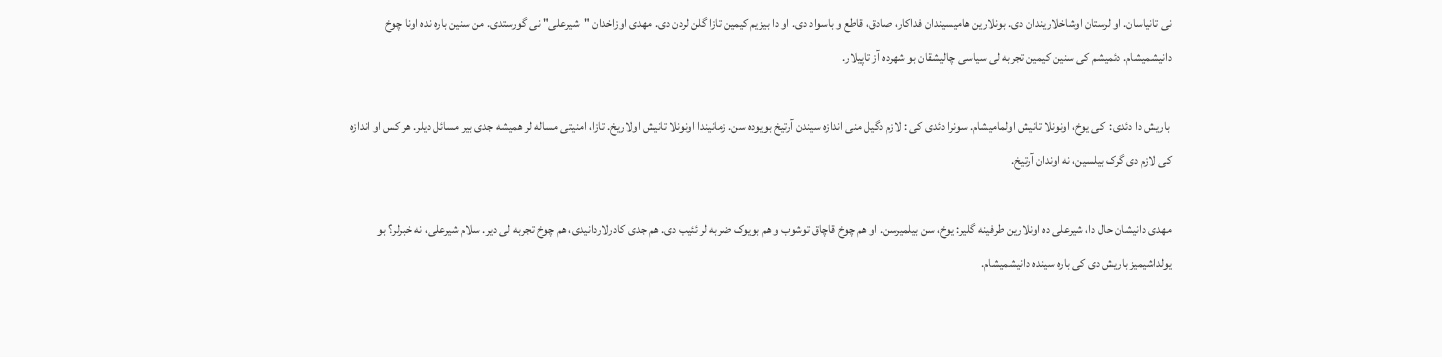نی تانیاسان. او لرستان اوشاخلاریندان دی. بونلارین هامیسیندان فداکار، صادق، قاطع و باسواد دی. او دا بیزیم کیمین تازا گلن لردن دی. مهدی اوزاخدان "شیرعلی" نی گورستدی. من سنین باره نده اونا چوخ دانیشمیشام. دئمیشم کی سنین کیمین تجربه لی سیاسی چالیشقان بو شهرده آز تاپیلار.

 باریش دا دئدی:  کی یوخ، اونونلا تانیش اولمامیشام. سونرا دئدی کی : لازم دگیل منی اندازه سیندن آرتیخ بویوده سن. زمانیندا اونونلا تانیش اولاریخ. تازا، امنیتی مساله لر همیشه جدی بیر مسائل دیلر. هر کس او اندازه کی لازم دی گرک بیلسین، نه اوندان آرتیخ.

مهدی دانیشان حال دا، شیرعلی ده اونلارین طرفینه گلیر: یوخ، سن بیلمیرسن. او هم چوخ قاچاق توشوب و هم بویوک ضربه لر ئئیب دی. هم جدی کادرلاردانیدی، هم چوخ تجربه لی دیر. سلام شیرعلی، نه خبرلر؟ بو یولداشیمیز باریش دی کی باره سینده دانیشمیشام.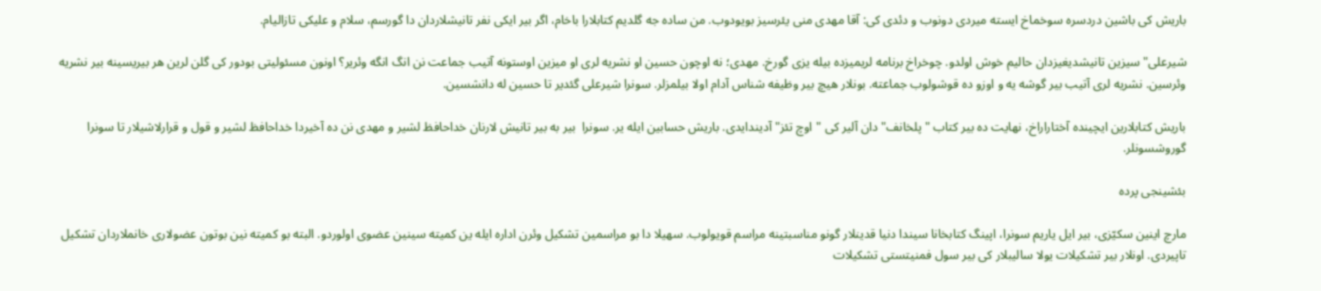باریش کی باشین دردسره سوخماخ ایسته میردی دونوب و دئدی کی: آقا مهدی منی یئرسیز بویودوب. من ساده جه گلدیم کتابلارا باخام، اگر بیر ایکی نفر تانیشلاردان دا گورسم، سلام و علیکی تازالیام.

شیرعلی" سیزین تانیشدیغیزدان حالیم خوش اولدو. چوخراخ برنامه لریمیزده بیله یزی گورخ. مهدی؛ نه اوچون حسین او نشریه لری او میزین اوستونه آتیب جماعت نن انگ انگه وئریر؟ اونون مسئولیتی بودور کی گلن لرین هر بیریسینه بیر نشریه وئرسین. نشریه لری آتیب بیر گوشه یه و اوزو ده قوشولوب جماعته. بونلار هیچ بیر وظیفه شناس آدام اولا بیلمزلر. سونرا شیرعلی گئدیر تا حسین له دانشسین.

باریش کتابلارین ایچینده آختاراراخ، نهایت ده بیر کتاب "پلخانف" دان آلیر کی "اوچ تئز" آدیندایدی. باریش حسابین ایله یر. سونرا  بیر به بیر تانیش لارنان خداحافظ لشیر و مهدی نن ده آخیردا خداحافظ لشیر و قول و قرارلاشیلار تا سونرا گوروشسونلر.

بئشینجی پرده

مارچ اینین سکیّزی، بیر ایل یاریم سونرا، اپینگ کتابخانا سیندا دنیا قدینلار گونو مناسبتینه مراسم قویولوب. سهیلا دا بو مراسمین تشکیل وئرن اداره ایله ین کمیته سینین عضوی اولوردو. البته بو کمیته نین بوتون عضولاری خانملاردان تشکیل تاپیردی. اونلار بیر تشکیلات یولا سالیبلار کی بیر سول فمنیتستی تشکیلات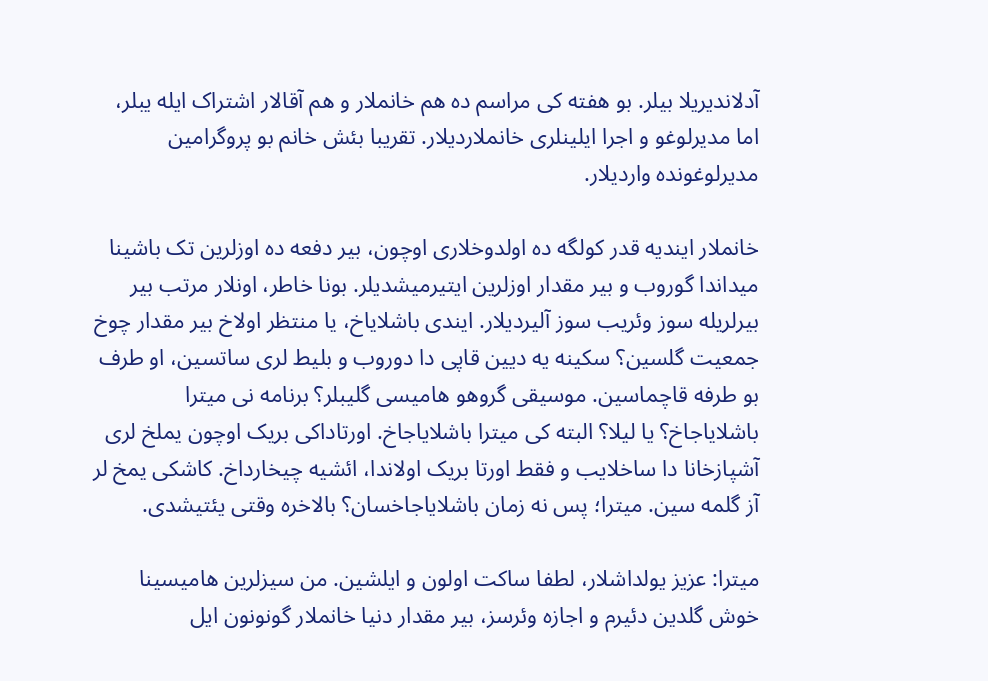آدلاندیریلا بیلر. بو هفته کی مراسم ده هم خانملار و هم آقالار اشتراک ایله یبلر، اما مدیرلوغو و اجرا ایلینلری خانملاردیلار. تقریبا بئش خانم بو پروگرامین مدیرلوغونده واردیلار.

خانملار ایندیه قدر کولگه ده اولدوخلاری اوچون، بیر دفعه ده اوزلرین تک باشینا میداندا گوروب و بیر مقدار اوزلرین ایتیرمیشدیلر. بونا خاطر، اونلار مرتب بیر بیرلریله سوز وئریب سوز آلیردیلار. ایندی باشلایاخ، یا منتظر اولاخ بیر مقدار چوخ جمعیت گلسین؟ سکینه یه دیین قاپی دا دوروب و بلیط لری ساتسین، او طرف بو طرفه قاچماسین. موسیقی گروهو هامیسی گلیبلر؟ برنامه نی میترا باشلایاجاخ؟ یا لیلا؟ البته کی میترا باشلایاجاخ. اورتاداکی بریک اوچون یملخ لری آشپازخانا دا ساخلایب و فقط اورتا بریک اولاندا، ائشیه چیخارداخ. کاشکی یمخ لر آز گلمه سین. میترا؛ پس نه زمان باشلایاجاخسان؟ بالاخره وقتی یئتیشدی.

میترا: عزیز یولداشلار، لطفا ساکت اولون و ایلشین. من سیزلرین هامیسینا خوش گلدین دئیرم و اجازه وئرسز، بیر مقدار دنیا خانملار گونونون ایل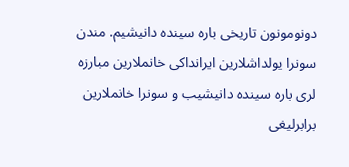دونومونون تاریخی باره سینده دانیشیم. مندن سونرا یولداشلارین ایرانداکی خانملارین مبارزه لری باره سینده دانیشیب و سونرا خانملارین برابرلیغی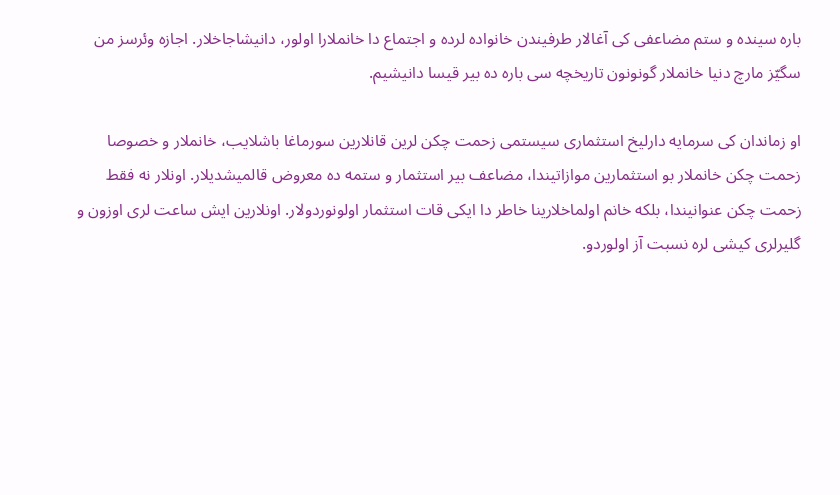باره سینده و ستم مضاعفی کی آغالار طرفیندن خانواده لرده و اجتماع دا خانملارا اولور، دانیشاجاخلار. اجازه وئرسز من سگیّز مارچ دنیا خانملار گونونون تاریخچه سی باره ده بیر قیسا دانیشیم.

او زماندان کی سرمایه دارلیخ استثماری سیستمی زحمت چکن لرین قانلارین سورماغا باشلایب، خانملار و خصوصا زحمت چکن خانملار بو استثمارین موازاتیندا، مضاعف بیر استثمار و ستمه ده معروض قالمیشدیلار. اونلار نه فقط زحمت چکن عنوانیندا، بلکه خانم اولماخلارینا خاطر دا ایکی قات استثمار اولونوردولار. اونلارین ایش ساعت لری اوزون و گلیرلری کیشی لره نسبت آز اولوردو.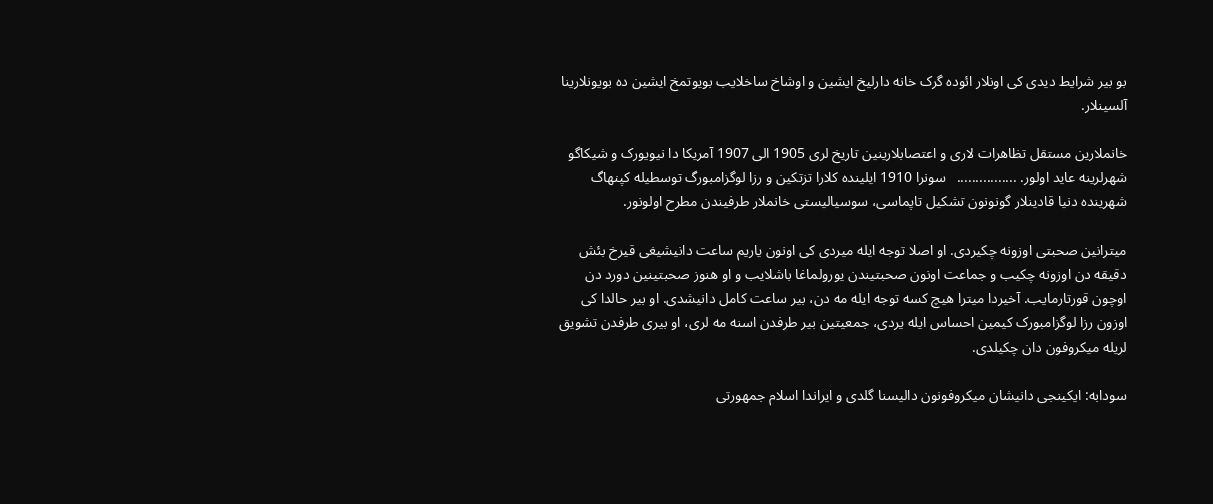بو بیر شرایط دیدی کی اونلار ائوده گرک خانه دارلیخ ایشین و اوشاخ ساخلایب بویوتمخ ایشین ده بویونلارینا آلسینلار.

خانملارین مستقل تظاهرات لاری و اعتصابلارینین تاریخ لری 1905 الی 1907 آمریکا دا نیویورک و شیکاگو شهرلرینه عاید اولور. ................   سونرا 1910 ایلینده کلارا تزتکین و رزا لوگزامبورگ توسطیله کپنهاگ شهرینده دنیا قادینلار گونونون تشکیل تاپماسی، سوسیالیستی خانملار طرفیندن مطرح اولونور.

میترانین صحبتی اوزونه چکیردی. او اصلا توجه ایله میردی کی اونون یاریم ساعت دانیشیغی قیرخ بئش دقیقه دن اوزونه چکیب و جماعت اونون صحبتیندن یورولماغا باشلایب و او هنوز صحبتینین دورد دن اوچون قورتارمایب. آخیردا میترا هیچ کسه توجه ایله مه دن، بیر ساعت کامل دانیشدی. او بیر حالدا کی اوزون رزا لوگزامبورک کیمین احساس ایله یردی، جمعیتین بیر طرفدن اسنه مه لری، او بیری طرفدن تشویق لریله میکروفون دان چکیلدی.

سودابه: ایکینجی دانیشان میکروفونون دالیسنا گلدی و ایراندا اسلام جمهورتی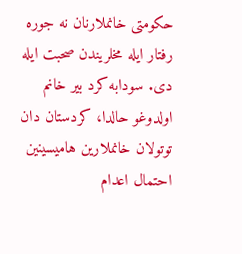حکومتی خانملارنان نه جوره رفتار ایله مخلریندن صحبت ایله دی. سودابه کرد بیر خانم اولدوغو حالدا، کردستان دان توتولان خانملارین هامیسینین احتمال اعدام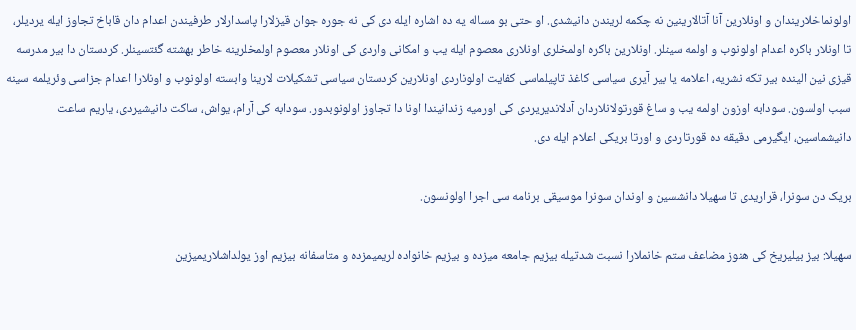اولونماخلاریندان و اونلارین آنا آتالارینین نه چکمه لریندن دانیشدی. او حتی بو مساله یه ده اشاره ایله دی کی نه جوره جوان قیزلارا پاسدارلار طرفیندن اعدام دان قاباخ تجاوز ایله یردیلر، تا اونلار باکره اعدام اولونوب و اولمه سینلر. اونلارین باکره اولمخلری اونلاری معصوم ایله یب و امکانی واردی کی اونلار معصوم اولمخلرینه خاطر بهشته گئتسینلر. کردستان دا بیر مدرسه قیزی نین الینده بیر تکه نشریه، اعلامه یا بیر آیری سیاسی کاغذ تاپیلماسی کفایت اولوناردی اونلارین کردستان سیاسی تشکیلات لارینا وابسته اولونوب و اونلارا اعدام جزاسی وئریلمه سینه سبب اولسون. سودابه اوزون اولمه یب و ساغ قورتولانلاردان آدلاندیریردی کی اورمیه زندانیندا اونا دا تجاوز اولونوبدور. سودابه کی آرام، یواش، ساکت دانیشیردی، یاریم ساعت دانیشماسین، ایگیرمی دقیقه ده قورتاردی و اورتا بریکی اعلام ایله دی.

بریک دن سونرا، قراریدی تا سهیلا دانشسین و اوندان سونرا موسیقی برنامه سی اجرا اولونسون.

سهیلا: بیز بیلیریخ کی هنوز مضاعف ستم خانملارا نسبت شدتیله بیزیم جامعه میزده و بیزیم خانواده لریمیمزده و متاسفانه بیزیم اوز یولداشلاریمیزین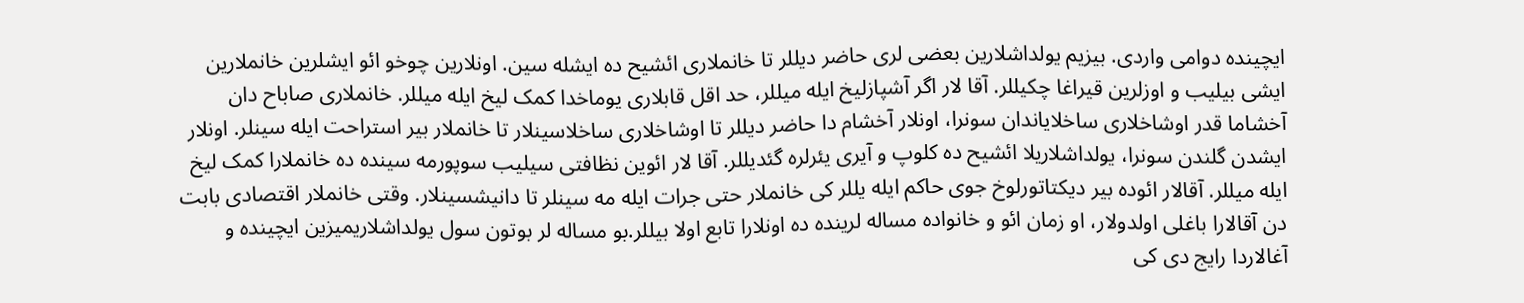ایچینده دوامی واردی. بیزیم یولداشلارین بعضی لری حاضر دیللر تا خانملاری ائشیح ده ایشله سین. اونلارین چوخو ائو ایشلرین خانملارین ایشی بیلیب و اوزلرین قیراغا چکیللر. آقا لار اگر آشپازلیخ ایله میللر، حد اقل قابلاری یوماخدا کمک لیخ ایله میللر. خانملاری صاباح دان آخشاما قدر اوشاخلاری ساخلایاندان سونرا، اونلار آخشام دا حاضر دیللر تا اوشاخلاری ساخلاسینلار تا خانملار بیر استراحت ایله سینلر. اونلار ایشدن گلندن سونرا، یولداشلاریلا ائشیح ده کلوپ و آیری یئرلره گئدیللر. آقا لار ائوین نظافتی سیلیب سوپورمه سینده ده خانملارا کمک لیخ ایله میللر. آقالار ائوده بیر دیکتاتورلوخ جوی حاکم ایله یللر کی خانملار حتی جرات ایله مه سینلر تا دانیشسینلار. وقتی خانملار اقتصادی بابت دن آقالارا باغلی اولدولار، او زمان ائو و خانواده مساله لرینده ده اونلارا تابع اولا بیللر.بو مساله لر بوتون سول یولداشلاریمیزین ایچینده و آغالاردا رایج دی کی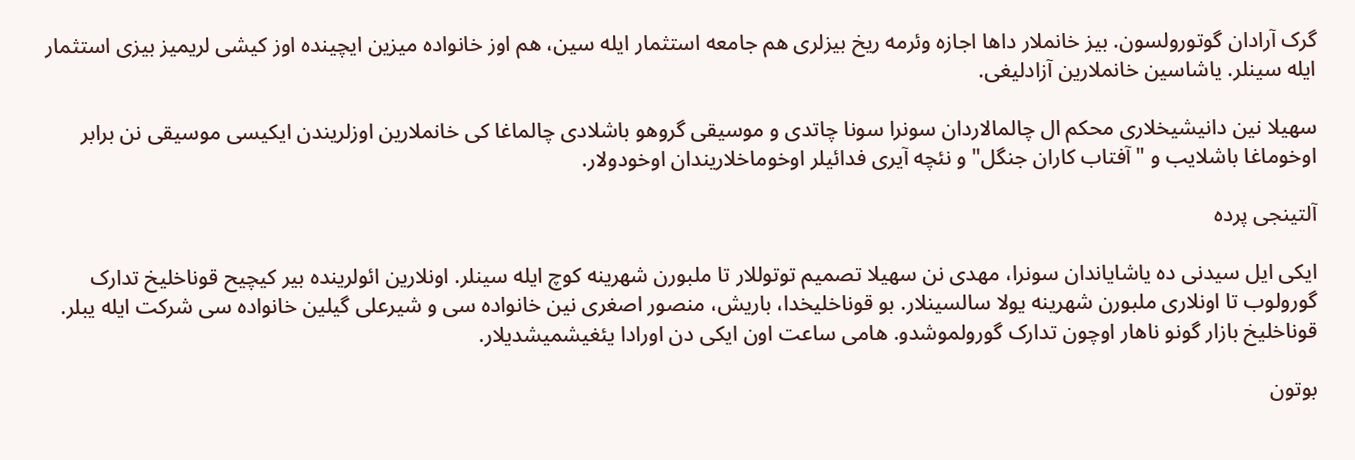گرک آرادان گوتورولسون. بیز خانملار داها اجازه وئرمه ریخ بیزلری هم جامعه استثمار ایله سین، هم اوز خانواده میزین ایچینده اوز کیشی لریمیز بیزی استثمار ایله سینلر. یاشاسین خانملارین آزادلیغی.

سهیلا نین دانیشیخلاری محکم ال چالمالاردان سونرا سونا چاتدی و موسیقی گروهو باشلادی چالماغا کی خانملارین اوزلریندن ایکیسی موسیقی نن برابر اوخوماغا باشلایب و "آفتاب کاران جنگل" و نئچه آیری فدائیلر اوخوماخلاریندان اوخودولار.

آلتینجی پرده

ایکی ایل سیدنی ده یاشایاندان سونرا، مهدی نن سهیلا تصمیم توتوللار تا ملبورن شهرینه کوچ ایله سینلر. اونلارین ائولرینده بیر کیچیح قوناخلیخ تدارک گورولوب تا اونلاری ملبورن شهرینه یولا سالسینلار. بو قوناخلیخدا، باریش، منصور اصغری نین خانواده سی و شیرعلی گیلین خانواده سی شرکت ایله یبلر. قوناخلیخ بازار گونو ناهار اوچون تدارک گورولموشدو. هامی ساعت اون ایکی دن اورادا یئغیشمیشدیلار.

بوتون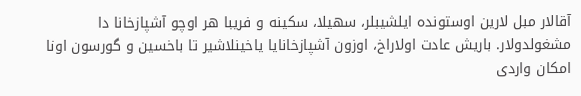آقالار مبل لارین اوستونده ایلشیبلر، سهیلا، سکینه و فریبا هر اوچو آشپازخانا دا مشغولدولار. باریش عادت اولاراخ، اوزون آشپازخانایا یاخینلاشیر تا باخسین و گورسون اونا امکان واردی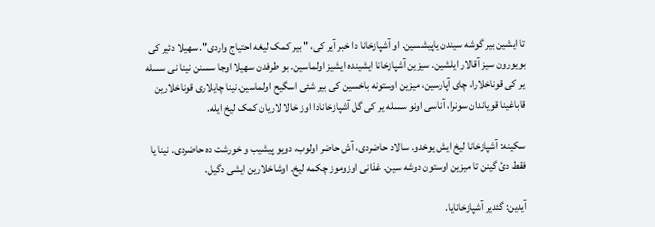تا ایشین بیر گوشه سیندن یاپیشسین. او آشپازخانا دا خبر آیر کی، " بیر کمک لیغه احتیاج واردی". سهیلا دئیر کی بویورون سیز آقالار ایلشین. سیزین آشپازخانا ایشینده ایشیز اولماسین. بو طرفدن سهیلا اوجا سسنن نینا نی سسله یر کی قوناخلارا، چای آپارسین، میزین اوستونه باخسین کی بیر شئی اسگیح اولماسین.نینا چایلاری قوناخلارین قاباغینا قویاندان سونرا، آناسی اونو سسله یر کی گل آشپازخانادا اوز خالا لاریان کمک لیخ ایله.

سکینه: آشپازخانا لیخ ایش یوخدو. سالاد حاضردی، آش حاضر اولوب، دویو پیشیب و خورشت ده حاضردی. نینا یا فقط دئ گینن تا میزین اوستون دوشه سین. غذانی اوزوموز چکمه لیخ. اوشاخلارین ایشی دگیل.

آیدین: گئدیر آشپازخانایا.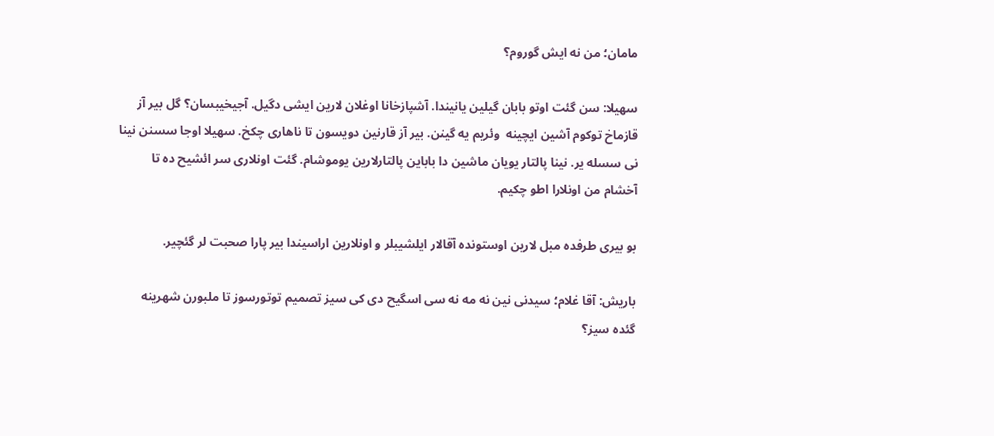مامان؛ من نه ایش گوروم؟

سهیلا: سن گئت اوتو بابان گیلین یانیندا. آشپازخانا اوغلان لارین ایشی دگیل. آجیخیبسان؟ گل بیر آز قازماخ توکوم آشین ایچینه  وئریم یه گینن. بیر آز قارنین دویسون تا ناهاری چکخ. سهیلا اوجا سسنن نینا نی سسله یر. نینا پالتار یویان ماشین دا باباین پالتارلارین یوموشام. گئت اونلاری سر ائشیح ده تا آخشام من اونلارا اطو چکیم.

بو بیری طرفده مبل لارین اوستونده آقالار ایلشیبلر و اونلارین اراسیندا بیر پارا صحبت لر گئچیر.

باریش: آقا غلام؛ سیدنی نین نه مه نه سی اسگیح دی کی سیز تصمیم توتورسوز تا ملبورن شهرینه گئده سیز؟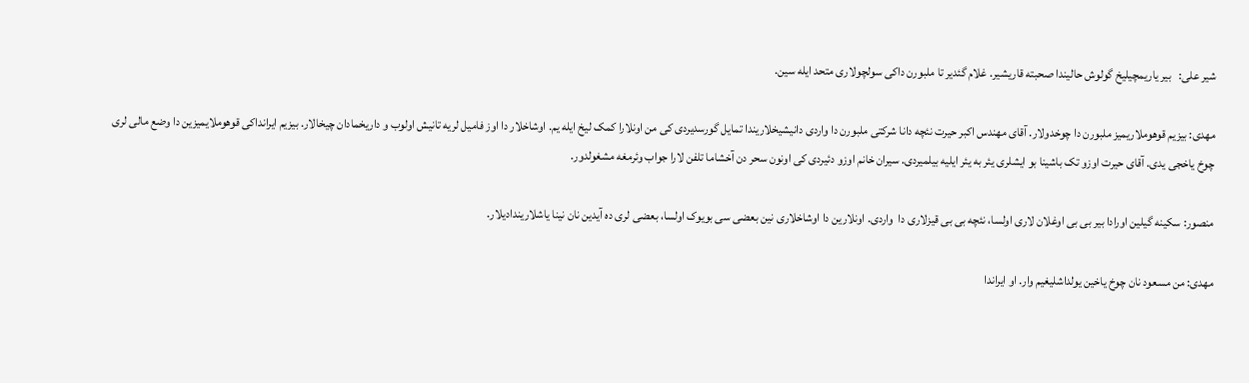شیر علی:   بیر یاریمچیلیخ گولوش حالیندا صحبته قاریشیر. غلام گئدیر تا ملبورن داکی سولچولاری متحد ایله سین.

مهدی: بیزیم قوهوملاریمیز ملبورن دا چوخدولار. آقای مهندس اکبر حیرت نئچه دانا شرکتی ملبورن دا واردی دانیشیخلاریندا تمایل گورسدیردی کی من اونلارا کمک لیخ ایله یم. اوشاخلار دا اوز فامیل لریه تانیش اولوب و داریخمادان چیخالار. بیزیم ایرانداکی قوهوملایمیزین دا وضع مالی لری چوخ یاخجی یدی. آقای حیرت اوزو تک باشینا بو ایشلری یئر به یئر ایلیه بیلمیردی. سیران خانم اوزو دئیردی کی اونون سحر دن آخشاما تلفن لارا جواب وئرمغه مشغولدور.

منصور: سکینه گیلین اورادا بیر بی بی اوغلان لاری اولسا، نئچه بی بی قیزلاری دا  واردی. اونلارین دا اوشاخلاری نین بعضی سی بویوک اولسا، بعضی لری ده آیدین نان نینا یاشلاریندادیلار.

مهدی: من مسعود نان چوخ یاخین یولداشلیغیم وار. او ایراندا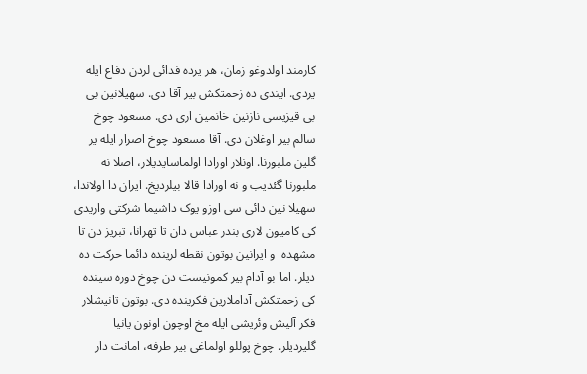کارمند اولدوغو زمان، هر یرده فدائی لردن دفاع ایله یردی. ایندی ده زحمتکش بیر آقا دی. سهیلانین بی بی قیزیسی نازنین خانمین اری دی. مسعود چوخ سالم بیر اوغلان دی. آقا مسعود چوخ اصرار ایله یر گلین ملبورنا. اونلار اورادا اولماسایدیلار، اصلا نه ملبورنا گئدیب و نه اورادا قالا بیلردیخ. ایران دا اولاندا، سهیلا نین دائی سی اوزو یوک داشیما شرکتی واریدی کی کامیون لاری بندر عباس دان تا تهرانا، تبریز دن تا مشهده  و ایرانین بوتون نقطه لرینده دائما حرکت ده دیلر. اما بو آدام بیر کمونیست دن چوخ دوره سینده کی زحمتکش آداملارین فکرینده دی. بوتون تانیشلار فکر آلیش وئریشی ایله مخ اوچون اونون یانیا گلیردیلر. چوخ پوللو اولماغی بیر طرفه، امانت دار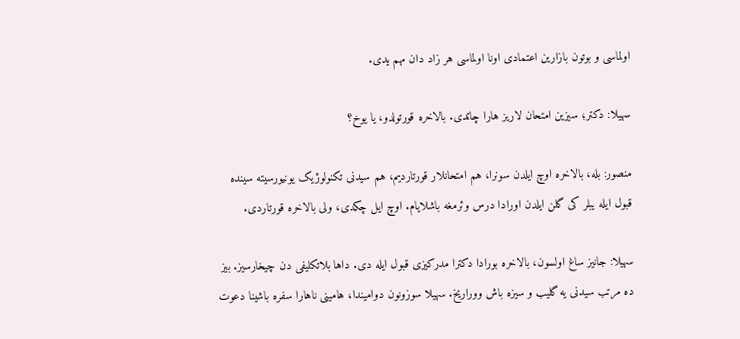اولماسی و بوتون بازارین اعتمادی اونا اولماسی هر زاد دان مهم یدی.

سهیلا: دکتر؛ سیزین امتحان لاریز هارا چاتدی. بالاخره قورتولدو، یا یوخ؟

منصور: بله، بالاخره اوچ ایلدن سونرا، هم امتحانلار قورتاردیم، هم سیدنی تکنولوژیک یونیورسیته سینده قبول ایله یبلر کی گلن ایلدن اورادا درس وئرمغه باشلایام. اوچ ایل چکدی، ولی بالاخره قورتاردی.

سهیلا: جانیز ساغ اولسون، بالاخره بورادا دکترا مدرکیزی قبول ایله دی. داها بلاتکلیفی دن چیخارسیز. بیز ده مرتب سیدنی یه گلیب و سیزه باش ووراریخ. سهیلا سوزونون دوامیندا، هامینی ناهارا سفره باشینا دعوت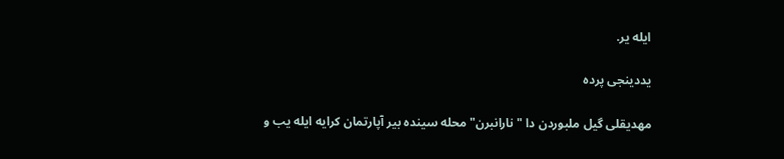ایله یر.

یددینجی پرده

مهدیقلی گیل ملبوردن دا "نارانبرن" محله سینده بیر آپارتمان کرایه ایله یب و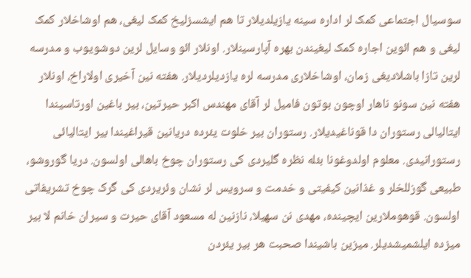سوسیال اجتماعی کمک لر اداره سینه یازیلدیلار تا هم ایشسزلیخ کمک لیغی، هم اوشاخلار کمک لیغی و هم ائوین اجاره کمک لیغیندن بهره آپارسینلار. اونلار ائو وسایل لرین دوشویوب و مدرسه لرین تازا باشلادیغی زمان، اوشاخلاری مدرسه لره یازدیلردیلار. هفته نین آخیری اولاراخ، اونلار هفته نین سونو ناهار اوچون بوتون فامیل لر آقای مهندس اکبر حیرتین، بیر باغین اورتاسیندا ایتالیالی رستوران دا قوناغیدیلار. رستوران بیر خلوت یئرده دریانین قیراغیندا بیر ایتالیائی رستورانیدی. معلوم اولدوغونا بئله نظره گلیردی کی رستوران چوخ باهالی اولسون. دریا گوروشو، طبیعی گوزللخلر و غذانین کیفیتی و خدمت و سرویس لر نشان وئریردی کی گرک چوخ تشریفاتی اولسون. قوهوملارین ایچینده، مهدی نن سهیلا، نازنین له مسعود آقای حیرت و سیران خانم لا بیر میزده ایلشمیشدیلر. میزین باشیندا صحبت هر بیر یئردن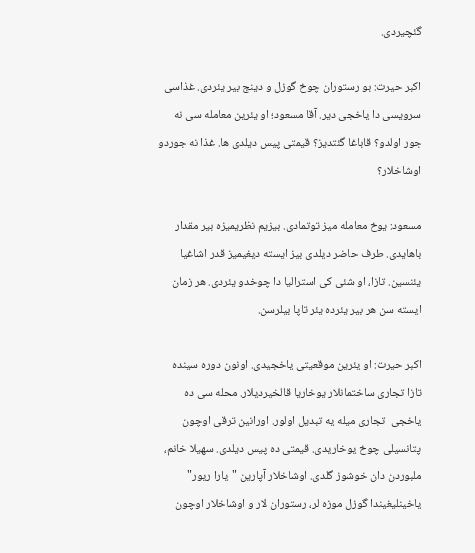گئچیردی.

اکبر حیرت: بو رستوران چوخ گوزل و دینج بیر یئردی. غذاسی سرویسی دا یاخجی دیر. آقا مسعود؛ او یئرین معامله سی نه جور اولدو؟ قاباغا گئتدیز؟ قیمتی پیس دیلدی ها. غذا نه جوردو اوشاخلار؟

مسعود: یوخ معامله میز توتمادی. بیزیم نظریمیزه بیر مقدار باهایدی. طرف حاضر دیلدی بیز ایسته دیغیمیز قدر اشاغیا یئنسین. تازا، او شئی کی استرالیا دا چوخدو یئردی. هر زمان ایسته سن هر بیر یئرده یئر تاپا بیلرسن.

اکبر حیرت: او یئرین موقعیتی یاخجیدی. اونون دوره سینده تازا تجاری ساختمانلار یوخاریا قالخیردیلار. محله سی ده یاخجی  تجاری میله یه تبدیل اولور. اورانین ترقی اوچون پتانسیلی چوخ یوخاریدی. قیمتی ده پیس دیلدی. سهیلا خانم، ملبوردن دان خوشوز گلدی. اوشاخلار آپارین "یارا ریور" یاخینلیغیندا گوزل موزه لر، رستوران لار و اوشاخلار اوچون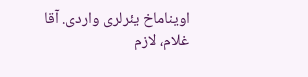اویناماخ یئرلری واردی. آقا غلام، لازم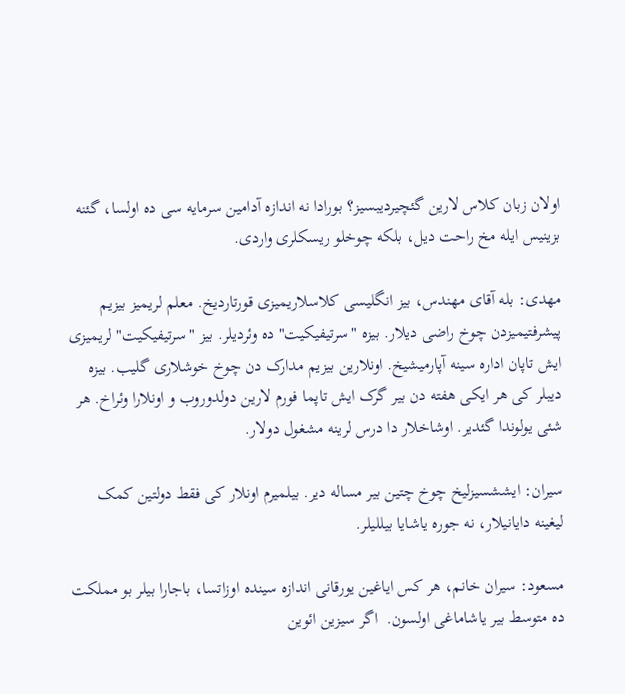اولان زبان کلاس لارین گئچیردیبسیز؟ بورادا نه اندازه آدامین سرمایه سی ده اولسا، گئنه بزینیس ایله مخ راحت دیل، بلکه چوخلو ریسکلری واردی.

مهدی: بله آقای مهندس، بیز انگلیسی کلاسلاریمیزی قورتاردیخ. معلم لریمیز بیزیم پیشرفتیمیزدن چوخ راضی دیلار. بیزه "سرتیفیکیت" ده وئردیلر. بیز "سرتیفیکیت" لریمیزی ایش تاپان اداره سینه آپارمیشیخ. اونلارین بیزیم مدارک دن چوخ خوشلاری گلیب. بیزه دیبلر کی هر ایکی هفته دن بیر گرک ایش تاپما فورم لارین دولدوروب و اونلارا وئراخ. هر شئی یولوندا گئدیر. اوشاخلار دا درس لرینه مشغول دولار.

سیران: ایششسیزلیخ چوخ چتین بیر مساله دیر. بیلمیرم اونلار کی فقط دولتین کمک لیغینه دایانیلار، نه جوره یاشایا بیللیلر.

مسعود: سیران خانم، هر کس ایاغین یورقانی اندازه سینده اوزاتسا، باجارا بیلر بو مملکت ده متوسط بیر یاشاماغی اولسون.  اگر سیزین ائوین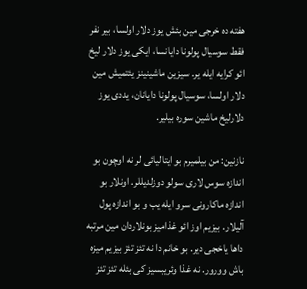هفته ده خرجی مین بئش یوز دلار اولسا، بیر نفر فقط سوسیال پولونا دایانسا، ایکی یوز دلار لیخ ائو کرایه ایله یر. سیزین ماشینینز یئتمیش مین دلار اولسا، سوسیال پولونا دایانان، یددی یوز دلارلیخ ماشین سوره بیلیر.

نازنین: من بیلمیرم بو ایتالیائی لر نه اوچون بو اندازه سوس لاری سولو دوزلدیللر. اونلار بو اندازه ماکارونی سرو ایله یب و بو اندازه پول آلیلار. بیزیم اوز ائو غذامیز بونلاردان مین مرتبه داها یاخجی دیر. بو خانم دا نه تئز تئز بیزیم میزه باش وورور. نه غذا وئریبسیز کی بئله تئز تئز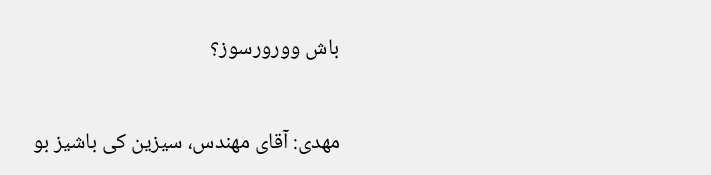باش وورورسوز؟

مهدی: آقای مهندس، سیزین کی باشیز بو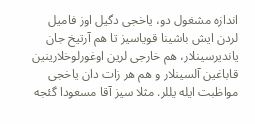اندازه مشغول دو، یاخجی دگیل اوز فامیل لردن ایش باشینا قویاسیز تا هم آرتیخ جان یاندیرسینلار، هم خارجی لرین اوغورلوخلارینین قاباغین آلسینلار و هم هر زات دان یاخجی مواظبت ایله یللر. مثلا سیز آقا مسعودا گئجه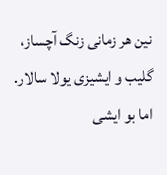نین هر زمانی زنگ آچساز، گلیب و ایشیزی یولا سالار. اما بو ایشی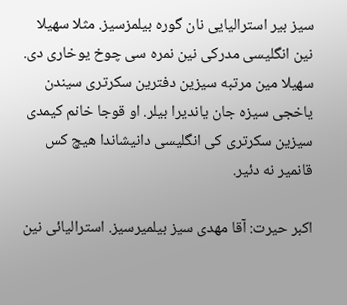سیز بیر استرالیایی نان گوره بیلمزسیز. مثلا سهیلا نین انگلیسی مدرکی نین نمره سی چوخ یوخاری دی. سهیلا مین مرتبه سیزین دفترین سکرتری سیندن یاخجی سیزه جان یاندیرا بیلر. او قوجا خانم کیمدی سیزین سکرتری کی انگلیسی دانیشاندا هیچ کس قانمیر نه دئیر.

اکبر حیرت: آقا مهدی سیز بیلمیرسیز. استرالیائی نین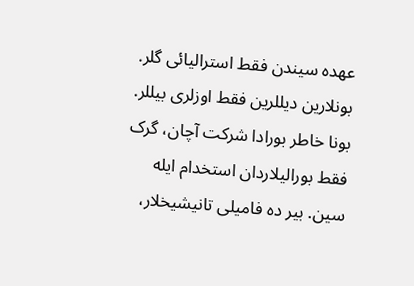عهده سیندن فقط استرالیائی گلر. بونلارین دیللرین فقط اوزلری بیللر. بونا خاطر بورادا شرکت آچان، گرک فقط بورالیلاردان استخدام ایله سین. بیر ده فامیلی تانیشیخلار،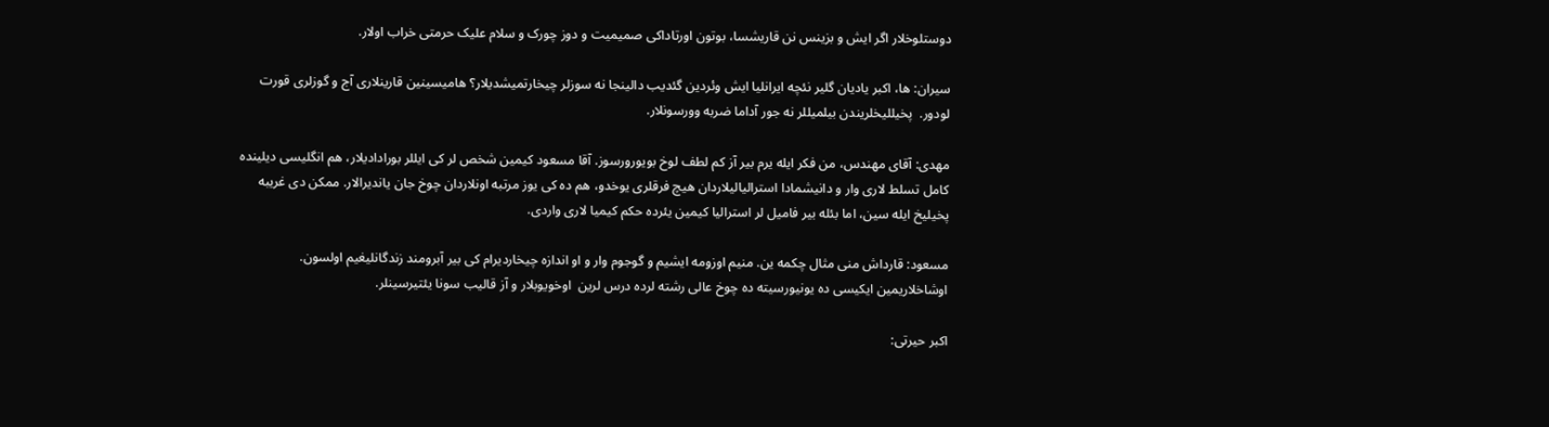دوستلوخلار اگر ایش و بزینس نن قاریشسا، بوتون اورتاداکی صمیمیت و دوز چورک و سلام علیک حرمتی خراب اولار.

سیران: ها، اکبر یادیان گلیر نئچه ایرانلیا ایش وئردین گئدیب دالینجا نه سوزلر چیخارتمیشدیلار؟ هامیسینین قارینلاری آج و گوزلری قورت لودور.  پخیللیخلریندن بیلمیللر نه جور آداما ضربه وورسونلار.

مهدی: آقای مهندس، من فکر ایله یرم بیر آز کم لطف لوخ بویورورسوز. آقا مسعود کیمین شخص لر کی ایللر بورادادیلار، هم انگلیسی دیلینده کامل تسلط لاری وار و دانیشمادا استرالیالیلاردان هیچ فرقلری یوخدو، هم ده کی یوز مرتبه اونلاردان چوخ جان یاندیرالار. ممکن دی غریبه پخیلیخ ایله سین، اما بئله بیر فامیل لر استرالیا کیمین یئرده حکم کیمیا لاری واردی.

مسعود: قارداش منی مثال چکمه ین. منیم اوزومه ایشیم و گوجوم وار و او اندازه چیخاردیرام کی بیر آبرومند زندگانلیغیم اولسون. اوشاخلاریمین ایکیسی ده یونیورسیته ده چوخ عالی رشته لرده درس لرین  اوخویوبلار و آز قالیب سونا یئتیرسینلر.

اکبر حیرتی: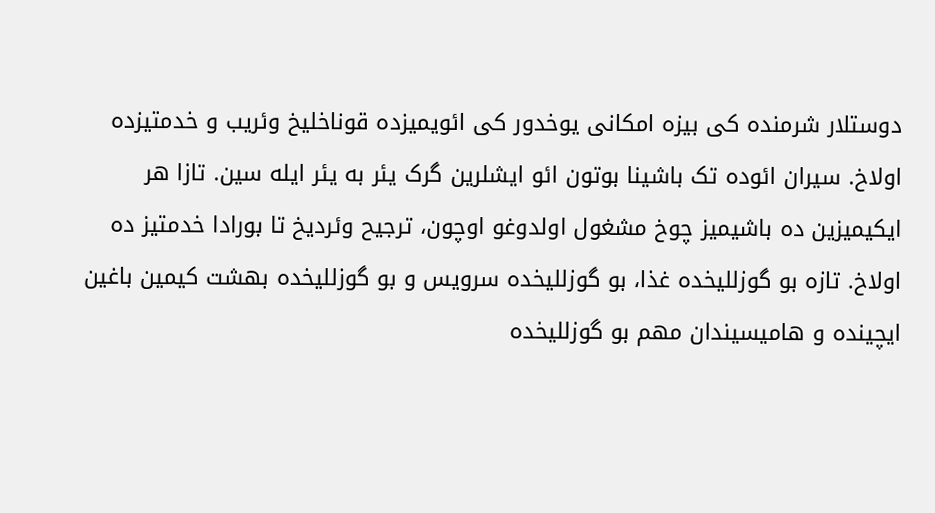دوستلار شرمنده کی بیزه امکانی یوخدور کی ائویمیزده قوناخلیخ وئریب و خدمتیزده اولاخ. سیران ائوده تک باشینا بوتون ائو ایشلرین گرک یئر به یئر ایله سین. تازا هر ایکیمیزین ده باشیمیز چوخ مشغول اولدوغو اوچون، ترجیح وئردیخ تا بورادا خدمتیز ده اولاخ. تازه بو گوزللیخده غذا، بو گوزللیخده سرویس و بو گوزللیخده بهشت کیمین باغین ایچینده و هامیسیندان مهم بو گوزللیخده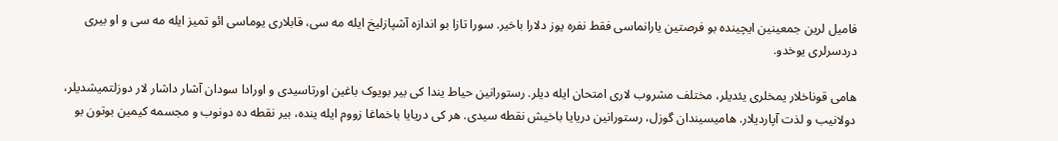فامیل لرین جمعینین ایچینده بو فرصتین یارانماسی فقط نفره یوز دلارا باخیر. سورا تازا بو اندازه آشپازلیخ ایله مه سی، قابلاری یوماسی ائو تمیز ایله مه سی و او بیری دردسرلری یوخدو.

هامی قوناخلار یمخلری یئدیلر، مختلف مشروب لاری امتحان ایله دیلر. رستورانین حیاط یندا کی بیر بویوک باغین اورتاسیدی و اورادا سودان آشار داشار لار دوزلتمیشدیلر، دولانیب و لذت آپاردیلار. هامیسیندان گوزل، رستورانین دریایا باخیش نقطه سیدی. هر کی دریایا باخماغا زووم ایله ینده، بیر نقطه ده دونوب و مجسمه کیمین بوتون بو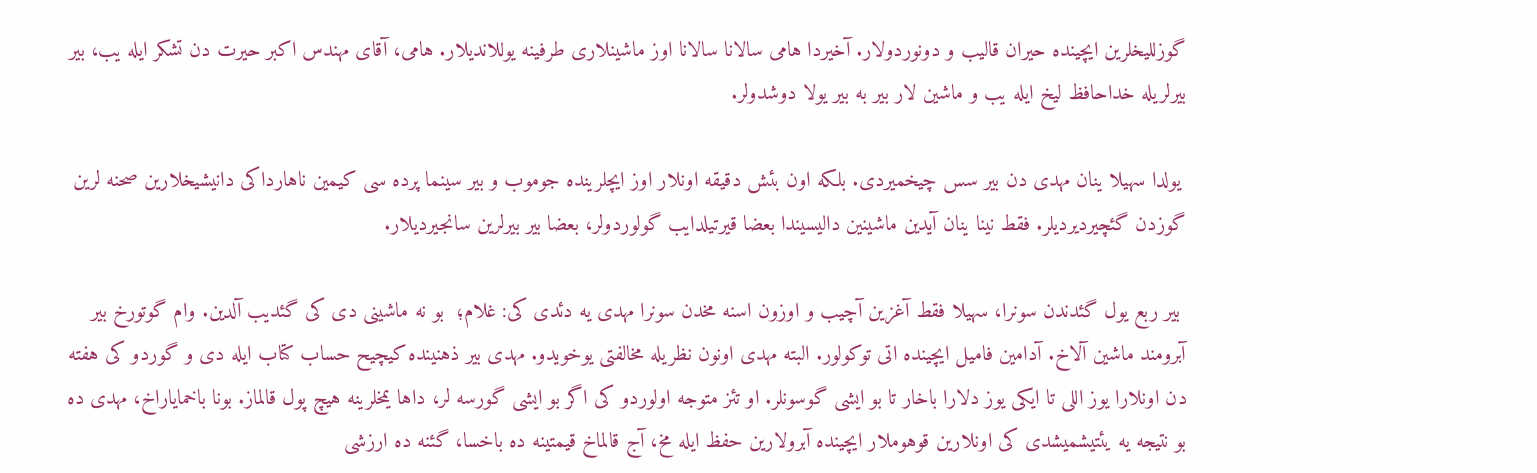گوزللیخلرین ایچینده حیران قالیب و دونوردولار. آخیردا هامی سالانا سالانا اوز ماشینلاری طرفینه یوللاندیلار. هامی، آقای مهندس اکبر حیرت دن تشکر ایله یب، بیر بیرلریله خداحافظ لیخ ایله یب و ماشین لار بیر به بیر یولا دوشدولر.

 یولدا سهیلا ینان مهدی دن بیر سس چیخمیردی. بلکه اون بئش دقیقه اونلار اوز ایچلرینده جوموب و بیر سینما پرده سی کیمین ناهارداکی دانیشیخلارین صحنه لرین گوزدن گئچیردیردیلر. فقط نینا ینان آیدین ماشینین دالیسیندا بعضا قیرتیلدایب گولوردولر، بعضا بیر بیرلرین سانجیردیلار.

 بیر ربع یول گئدندن سونرا، سهیلا فقط آغزین آچیب و اوزون اسنه مخدن سونرا مهدی یه دئدی کی: غلام؛  بو نه ماشینی دی کی گئدیب آلدین. وام گوتورخ بیر آبرومند ماشین آلاخ. آدامین فامیل ایچینده اتی توکولور. البته مهدی اونون نظریله مخالفتی یوخویدو. مهدی بیر ذهنینده کیچیح حساب کتاب ایله دی و گوردو کی هفته دن اونلارا یوز اللی تا ایکی یوز دلارا باخار تا بو ایشی گوسونلر. او تئز متوجه اولوردو کی اگر بو ایشی گورسه لر، داها یمخلرینه هیچ پول قالماز. بونا باخمایاراخ، مهدی ده بو نتیجه یه یئتیشمیشدی کی اونلارین قوهوملار ایچینده آبرولارین حفظ ایله مخ، آج قالماخ قیمتینه ده باخسا، گئنه ده ارزشی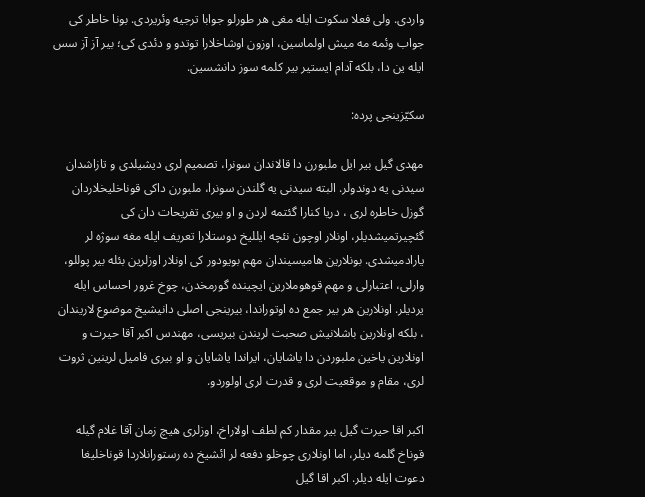واردی. ولی فعلا سکوت ایله مغی هر طورلو جوابا ترجیه وئریردی. بونا خاطر کی جواب وئمه مه میش اولماسین، اوزون اوشاخلارا توتدو و دئدی کی؛ بیر آز آز سس ایله ین دا، بلکه آدام ایستیر بیر کلمه سوز دانشسین.

سکیّزینجی پرده:

مهدی گیل بیر ایل ملبورن دا قالاندان سونرا، تصمیم لری دیشیلدی و تازاشدان سیدنی یه دوندولر. البته سیدنی یه گلندن سونرا، ملبورن داکی قوناخلیخلاردان گوزل خاطره لری ، دریا کنارا گئتمه لردن و او بیری تفریحات دان کی گئچیرتمیشدیلر، اونلار اوچون نئچه ایللیخ دوستلارا تعریف ایله مغه سوژه لر یارادمیشدی. بونلارین هامیسیندان مهم بویودور کی اونلار اوزلرین بئله بیر پوللو، وارلی، اعتبارلی و مهم قوهوملارین ایچینده گورمخدن، چوخ غرور احساس ایله یردیلر. اونلارین هر بیر جمع ده اوتوراندا، بیرینجی اصلی دانیشیخ موضوع لاریندان ، بلکه اونلارین باشلانیش صحبت لریندن بیریسی، مهندس اکبر آقا حیرت و اونلارین یاخین ملبوردن دا یاشایان، ایراندا یاشایان و او بیری فامیل لرینین ثروت لری، مقام و موقعیت لری و قدرت لری اولوردو.

اکبر اقا حیرت گیل بیر مقدار کم لطف اولاراخ، اوزلری هیچ زمان آقا غلام گیله قوناخ گلمه دیلر، اما اونلاری چوخلو دفعه لر ائشیخ ده رستورانلاردا قوناخلیغا دعوت ایله دیلر. اکبر اقا گیل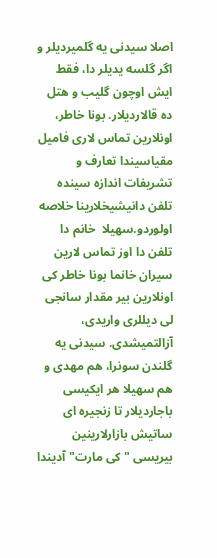اصلا سیدنی یه گلمیردیلر و اگر گلسه یدیلر دا، فقط ایش اوچون گلیب و هتل ده قالاردیلار. بونا خاطر، اونلارین تماس لاری فامیل مقیاسیندا تعارف و تشریفات اندازه سینده تلفن دانیشیخلارینا خلاصه اولوردو.سهیلا  خانم دا تلفن دا اوز تماس لارین سیران خانما بونا خاطر کی اونلارین بیر مقدار سانجی لی دیللری واریدی، آزالتمیشدی. سیدنی یه گلندن سونرا، هم مهدی و هم سهیلا هر ایکیسی باجاردیلار تا زنجیره ای ساتیش بازارلارینین بیریسی " کی مارت" آدیندا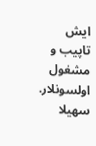ایش تاپیب و مشغول اولسونلار. سهیلا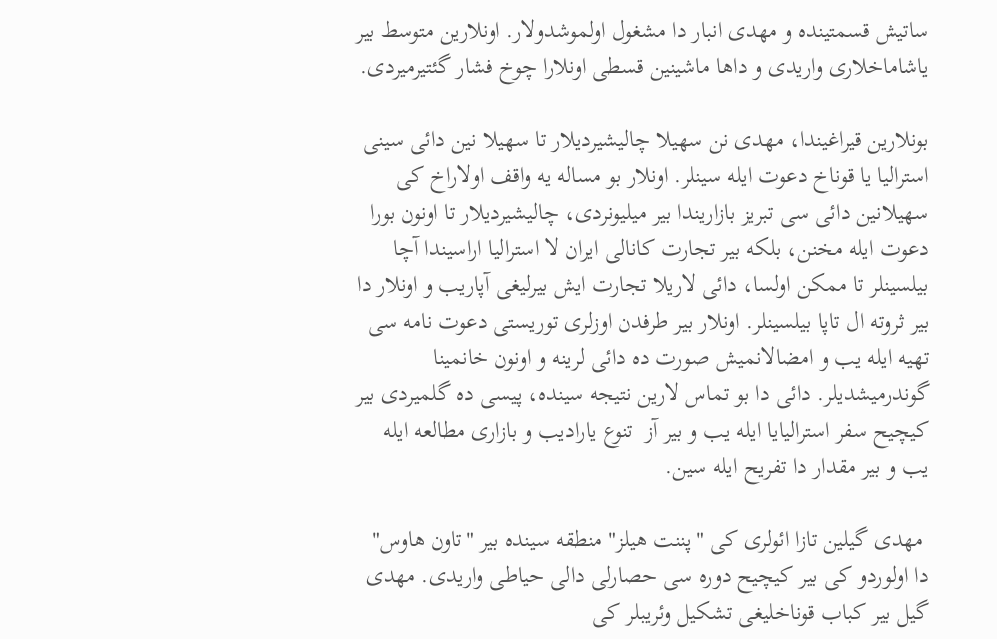ساتیش قسمتینده و مهدی انبار دا مشغول اولموشدولار. اونلارین متوسط بیر یاشاماخلاری واریدی و داها ماشینین قسطی اونلارا چوخ فشار گئتیرمیردی.

بونلارین قیراغیندا، مهدی نن سهیلا چالیشیردیلار تا سهیلا نین دائی سینی استرالیا یا قوناخ دعوت ایله سینلر. اونلار بو مساله یه واقف اولاراخ کی سهیلانین دائی سی تبریز بازاریندا بیر میلیونردی، چالیشیردیلار تا اونون بورا دعوت ایله مخنن، بلکه بیر تجارت کانالی ایران لا استرالیا اراسیندا آچا بیلسینلر تا ممکن اولسا، دائی لاریلا تجارت ایش بیرلیغی آپاریب و اونلار دا بیر ثروته ال تاپا بیلسینلر. اونلار بیر طرفدن اوزلری توریستی دعوت نامه سی تهیه ایله یب و امضالانمیش صورت ده دائی لرینه و اونون خانمینا گوندرمیشدیلر. دائی دا بو تماس لارین نتیجه سینده، پیسی ده گلمیردی بیر کیچیح سفر استرالیایا ایله یب و بیر آز  تنوع یارادیب و بازاری مطالعه ایله یب و بیر مقدار دا تفریح ایله سین.

 مهدی گیلین تازا ائولری کی "پننت هیلز" منطقه سینده بیر "تاون هاوس" دا اولوردو کی بیر کیچیح دوره سی حصارلی دالی حیاطی واریدی. مهدی گیل بیر کباب قوناخلیغی تشکیل وئریبلر کی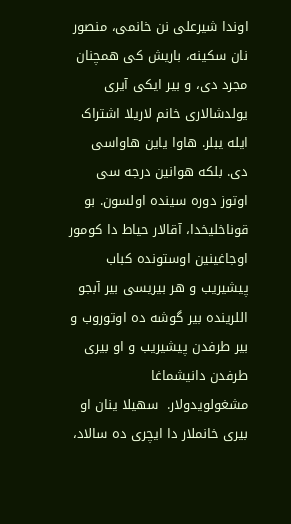اوندا شیرعلی نن خانمی، منصور نان سکینه، باریش کی همچنان مجرد دی، و بیر ایکی آیری یولدشالاری خانم لاریلا اشتراک ایله یبلر. هاوا یاین هاواسی دی. بلکه هوانین درجه سی اوتوز دوره سینده اولسون. بو قوناخلیخدا، آقالار حیاط دا کومور اوجاغینین اوستونده کباب پیشیریب و هر بیریسی بیر آبجو اللرینده بیر گوشه ده اوتوروب و بیر طرفدن پیشیریب و او بیری طرفدن دانیشماغا مشغولویدولار.  سهیلا ینان او بیری خانملار دا ایچری ده سالاد،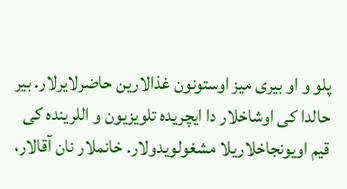پلو و او بیری میز اوستونون غذالارین حاضرلایرلار. بیر حالدا کی اوشاخلار دا ایچریده تلویزیون و اللرینده کی قیم اویونجاخلاریلا مشغولویدولار. خانملار نان آقالار،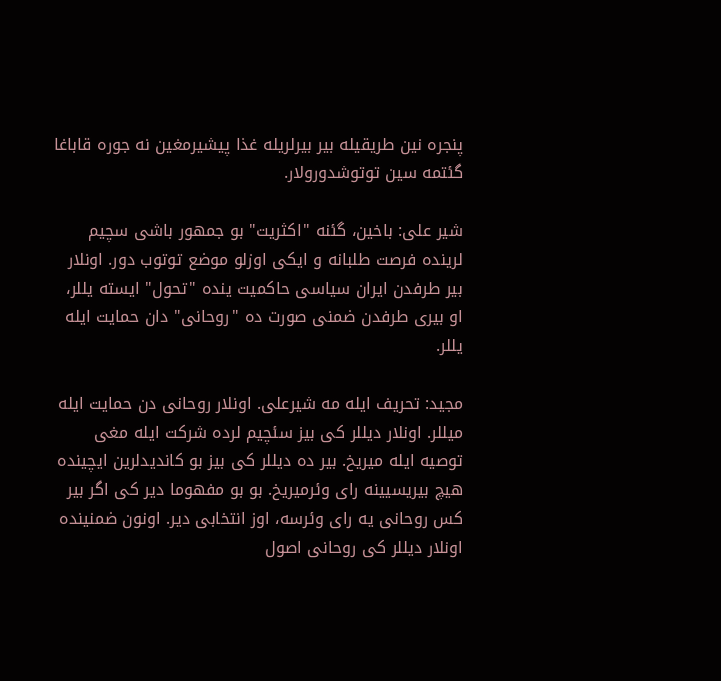پنجره نین طریقیله بیر بیرلریله غذا پیشیرمغین نه جوره قاباغا گئتمه سین توتوشدورولار.

شیر علی: باخین، گئنه "اکثریت" بو جمهور باشی سچیم لرینده فرصت طلبانه و ایکی اوزلو موضع توتوب دور. اونلار بیر طرفدن ایران سیاسی حاکمیت ینده "تحول" ایسته یللر، او بیری طرفدن ضمنی صورت ده "روحانی" دان حمایت ایله یللر.

مجید: تحریف ایله مه شیرعلی. اونلار روحانی دن حمایت ایله میللر. اونلار دیللر کی بیز سئچیم لرده شرکت ایله مغی توصیه ایله میریخ. بیر ده دیللر کی بیز بو کاندیدلرین ایچینده هیچ بیریسیینه رای وئرمیریخ. بو بو مفهوما دیر کی اگر بیر کس روحانی یه رای وئرسه، اوز انتخابی دیر. اونون ضمنینده اونلار دیللر کی روحانی اصول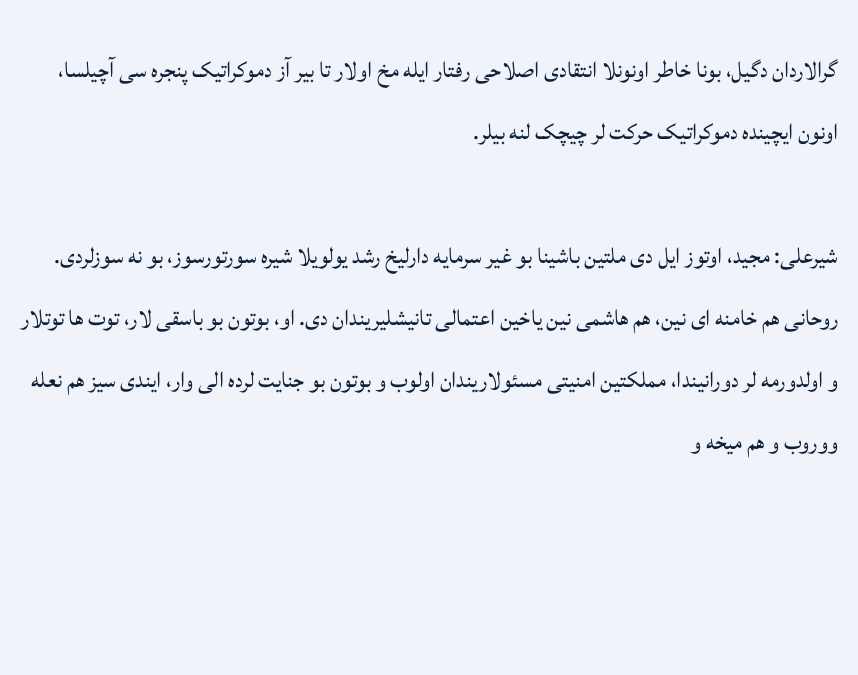گرالاردان دگیل، بونا خاطر اونونلا انتقادی اصلاحی رفتار ایله مخ اولار تا بیر آز دموکراتیک پنجره سی آچیلسا، اونون ایچینده دموکراتیک حرکت لر چیچک لنه بیلر.

شیرعلی: مجید، اوتوز ایل دی ملتین باشینا بو غیر سرمایه دارلیخ رشد یولویلا شیره سورتورسوز، بو نه سوزلردی. روحانی هم خامنه ای نین، هم هاشمی نین یاخین اعتمالی تانیشلیریندان دی. او، بوتون بو باسقی لار، توت ها توتلار و اولدورمه لر دورانیندا، مملکتین امنیتی مسئولاریندان اولوب و بوتون بو جنایت لرده الی وار، ایندی سیز هم نعله ووروب و هم میخه و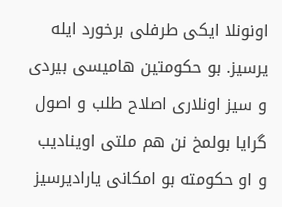اونونلا ایکی طرفلی برخورد ایله یرسیز. بو حکومتین هامیسی بیردی و سیز اونلاری اصلاح طلب و اصول گرایا بولمخ نن هم ملتی اوینادیب و او حکومته بو امکانی یارادیرسیز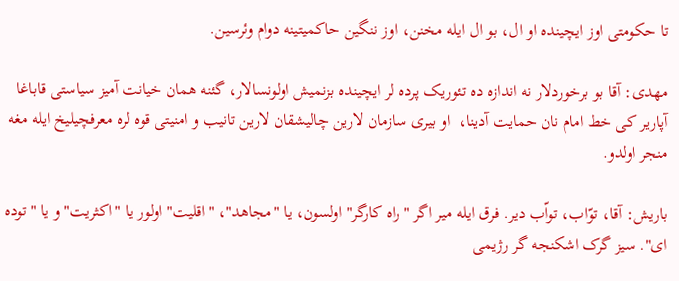تا حکومتی اوز ایچینده او ال، بو ال ایله مخنن، اوز ننگین حاکمیتینه دوام وئرسین.

مهدی: آقا بو برخوردلار نه اندازه ده تئوریک پرده لر ایچینده بزنمیش اولونسالار، گئنه همان خیانت آمیز سیاستی قاباغا آپاریر کی خط امام نان حمایت آدینا،  او بیری سازمان لارین چالیشقان لارین تانیب و امنیتی قوه لره معرفچیلیخ ایله مغه منجر اولدو.

باریش: آقا، توّاب، تواّب دیر. فرق ایله میر اگر "راه کارگر" اولسون، یا "مجاهد"، "اقلیت" اولور یا "اکثریت" و یا "توده ای". سیز گرک اشکنجه گر رژیمی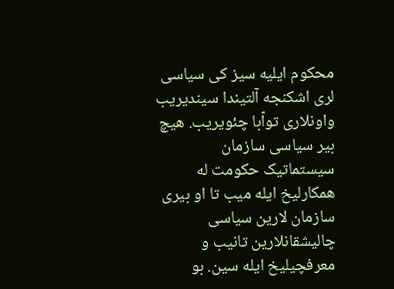محکوم ایلیه سیز کی سیاسی لری اشکنجه آلتیندا سیندیریب واونلاری تواّبا چئویریب. هیچ بیر سیاسی سازمان سیستماتیک حکومت له همکارلیخ ایله میب تا او بیری سازمان لارین سیاسی چالیشقانلارین تانیب و معرفچیلیخ ایله سین. بو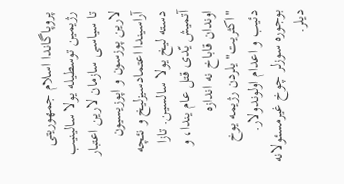پروپاگاندا اسلام جمهوریتی رژیمین توسطیله یولا سالینیب تا سیاسی سازمان لارین اعتبار لارین پوزسون و اپوزیسیون آراسیندا اعتمادسیزلیخ و نئچه دسته لیخ یولا سالسین. تازا آتمیش یّدی قتل عام یندا، و اوندان قاباخ نه اندازه "اکثریت" یلردن رژیمه یوخ دئیب و اعدام اولوندولار. بوجوره سوزلر چوخ غیرمسئولانه دیلر.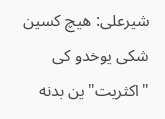شیرعلی: هیچ کسین شکی یوخدو کی "اکثریت"ین بدنه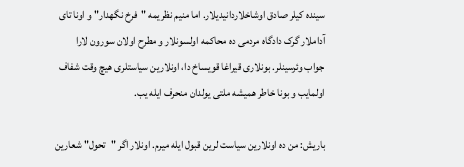سینده کیلر صادق اوشاخلاردانیدیلار. اما منیم نظریمه "فرخ نگهدار" و اونا تای آداملار گرک دادگاه مردمی ده محاکمه اولسونلار و مطرح اولان سورون لارا جواب وئرسینلر. بونلاری قیراغا قویساخ دا، اونلارین سیاستلری هیچ وقت شفاف اولمایب و بونا خاطر همیشه ملتی یولدان منحرف ایله یب.

باریش: من ده اونلارین سیاست لرین قبول ایله میرم. اونلار اگر "تحول" شعارین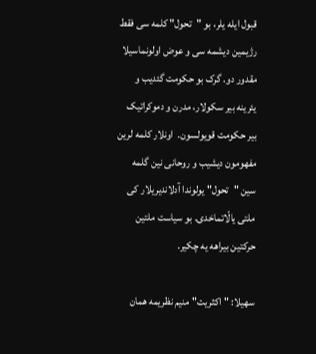قبول ایله یلر، بو "تحول" کلمه سی فقط رژیمین دیشمه سی و عوض اولونماسیلا مقدور دو. گرک بو حکومت گئدیب و یئرینه بیر سکولار، مدرن و دموکراتیک بیر حکومت قویولسون.  اونلار کلمه لرین مفهومون دیشیب و روحانی نین گلمه سین "تحول" یولوندا آدلاندیریلار کی ملتی یالّاتماخدی. بو سیاست ملتین حرکتین بیراهه یه چکیر.

سهیلا: "اکثریت" منیم نظریمه همان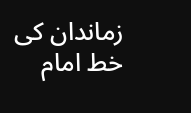زماندان کی خط امام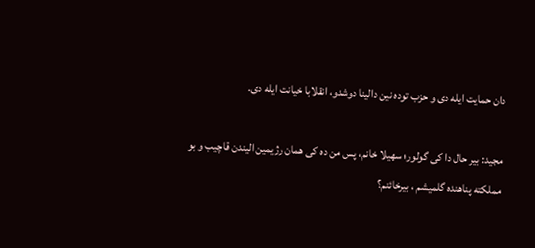دان حمایت ایله دی و حزب توده نین دالینا دوشدو، انقلابا خیانت ایله دی.

مجید: بیر حال دا کی گولور؛ سهیلا خانم، پس من ده کی همان رژیمین الیندن قاچیب و بو مملکته پناهنده گلمیشم ، بیرخائنم؟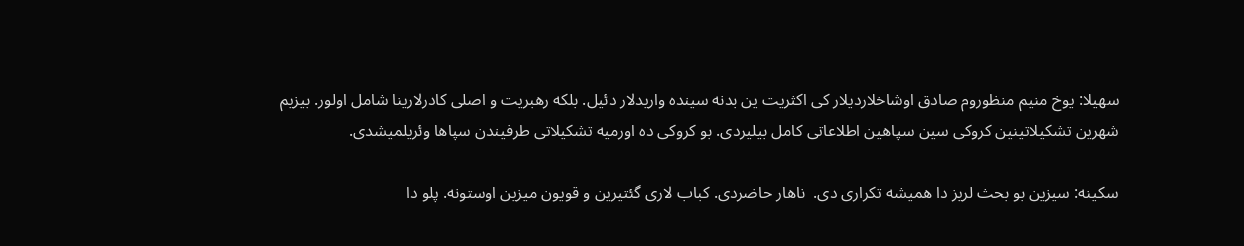سهیلا: یوخ منیم منظوروم صادق اوشاخلاردیلار کی اکثریت ین بدنه سینده واریدلار دئیل. بلکه رهبریت و اصلی کادرلارینا شامل اولور. بیزیم شهرین تشکیلاتینین کروکی سین سپاهین اطلاعاتی کامل بیلیردی. بو کروکی ده اورمیه تشکیلاتی طرفیندن سپاها وئریلمیشدی.

سکینه: سیزین بو بحث لریز دا همیشه تکراری دی.  ناهار حاضردی. کباب لاری گئتیرین و قویون میزین اوستونه. پلو دا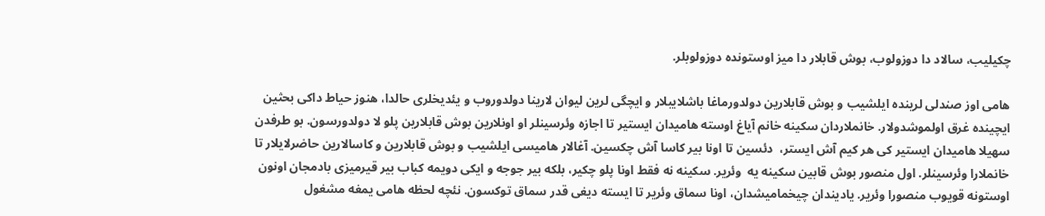چکیلیب، سالاد دا دوزولوب، بوش قابلار دا میز اوستونده دوزولوبلر.

هامی اوز صندلی لرینده ایلشیب و بوش قابلارین دولدورماغا باشلایبلار و ایچگی لرین لیوان لارینا دولدوروب و یئدیخلری حالدا، هنوز حیاط داکی بحثین ایچینده غرق اولموشدولار. خانملاردان سکینه خانم آیاغ اوسته هامیدان ایستیر تا اجازه وئرسینلر او اونلارین بوش قابلارین پلو لا دولدورسون. بو طرفدن سهیلا هامیدان ایستیر کی هر کیم آش ایستر،  دئسین تا اونا بیر کاسا آش چکسین. آغالار هامیسی ایلشیب و بوش قابلارین و کاسالارین حاضرلایلار تا خانملارا وئرسینلر. اول منصور بوش قابین سکینه یه  وئریر. سکینه نه فقط اونا پلو چکیر، بلکه بیر جوجه و ایکی دویمه کباب بیر قیرمیزی بادمجان اونون اوستونه قویوب منصورا وئریر. یادیندان چیخمامیشدان، اونا سماق وئریر تا ایسته دیغی قدر سماق توکسون. نئچه لحظه هامی یمغه مشغول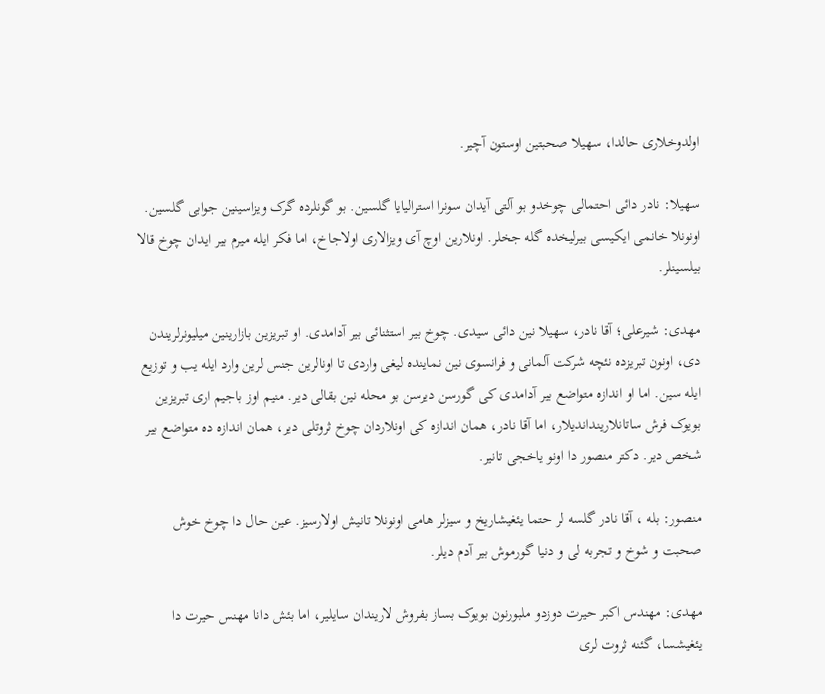اولدوخلاری حالدا، سهیلا صحبتین اوستون آچیر.

سهیلا: نادر دائی احتمالی چوخدو بو آلتی آیدان سونرا استرالیایا گلسین. بو گونلرده گرک ویزاسینین جوابی گلسین. اونونلا خانمی ایکیسی بیرلیخده گله جخلر. اونلارین اوچ آی ویزالاری اولاجاخ، اما فکر ایله میرم بیر ایدان چوخ قالا بیلسینلر.

مهدی: شیرعلی؛ آقا نادر، سهیلا نین دائی سیدی. چوخ بیر استثنائی بیر آدامدی. او تبریزین بازارینین میلیونرلریندن دی، اونون تبریزده نئچه شرکت آلمانی و فرانسوی نین نماینده لیغی واردی تا اونالرین جنس لرین وارد ایله یب و توزیع ایله سین. اما او اندازه متواضع بیر آدامدی کی گورسن دیرسن بو محله نین بقالی دیر. منیم اوز باجیم اری تبریزین بویوک فرش ساتانلارینداندیلار، اما آقا نادر، همان اندازه کی اونلاردان چوخ ثروتلی دیر، همان اندازه ده متواضع بیر شخص دیر. دکتر منصور دا اونو یاخجی تانیر.

منصور: بله ، آقا نادر گلسه لر حتما یئغیشاریخ و سیزلر هامی اونونلا تانیش اولارسیز. عین حال دا چوخ خوش صحبت و شوخ و تجربه لی و دنیا گورموش بیر آدم دیلر.

مهدی: مهندس اکبر حیرت دوزدو ملبورنون بویوک بساز بفروش لاریندان سایلیر، اما بئش دانا مهنس حیرت دا یئغیشسا، گئنه ثروت لری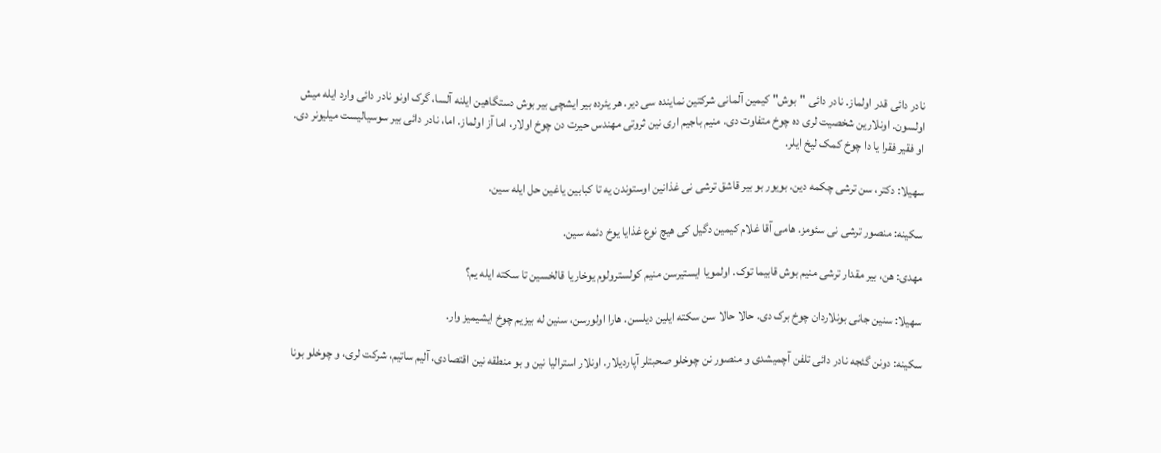نادر دائی قدر اولماز. نادر دائی "بوش" کیمین آلمانی شرکتین نماینده سی دیر. هر یئرده بیر ایشچی بیر بوش دستگاهین ایلنه آلسا، گرک اونو نادر دائی وارد ایله میش اولسون. اونلارین شخصیت لری ده چوخ متفاوت دی. منیم باجیم اری نین ثروتی مهندس حیرت دن چوخ اولار، اما آز اولماز. اما، نادر دائی بیر سوسیالیست میلیونر دی. او فقیر فقرا یا دا چوخ کمک لیخ ایلر.

سهیلا: دکتر، سن ترشی چکمه دین. بویور بو بیر قاشق ترشی نی غذانین اوستوندن یه تا کبابین یاغین حل ایله سین.

سکینه: منصور ترشی نی سئومز. هامی آقا غلام کیمین دگیل کی هیچ نوع غذایا یوخ دئمه سین.

مهدی: هن، بیر مقدار ترشی منیم بوش قابیما توک. اولمویا ایستیرسن منیم کولسترولوم یوخاریا قالخسین تا سکته ایله یم؟

سهیلا: سنین جانی بونلاردان چوخ برک دی. حالا حالا سن سکته ایلین دیلسن. هارا اولورسن، سنین له بیزیم چوخ ایشیمیز وار.

سکینه: دونن گئجه نادر دائی تلفن آچمیشدی و منصور نن چوخلو صحبتلر آپاردیلار. اونلار استرالیا نین و بو منطقه نین اقتصادی، آلیم ساتیم، شرکت لری، و چوخلو بونا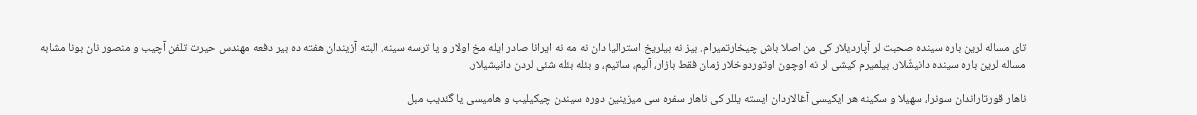تای مساله لرین باره سینده صحبت لر آپاردیلار کی من اصلا باش چیخارتمیرام. بیز نه بیلریخ استرالیا دان نه مه نه ایرانا صادر ایله مخ اولار و یا ترسه سینه. البته آزیندان هفته ده بیر دفعه مهندس حیرت تلفن آچیب و منصور نان بونا مشابه مساله لرین باره سینده دانیشّلار. بیلمیرم کیشی لر نه اوچون اوتوردوخلار زمان فقط بازار، آلیم، ساتیم، و بئله بئله شئی لردن دانیشیلار.

ناهار قورتاراندان سونرا، سهیلا و سکینه هر ایکیسی آغالاردان ایسته یللر کی ناهار سفره سی میزینین دوره سیندن چیکیلیب و هامیسی یا گئدیب مبل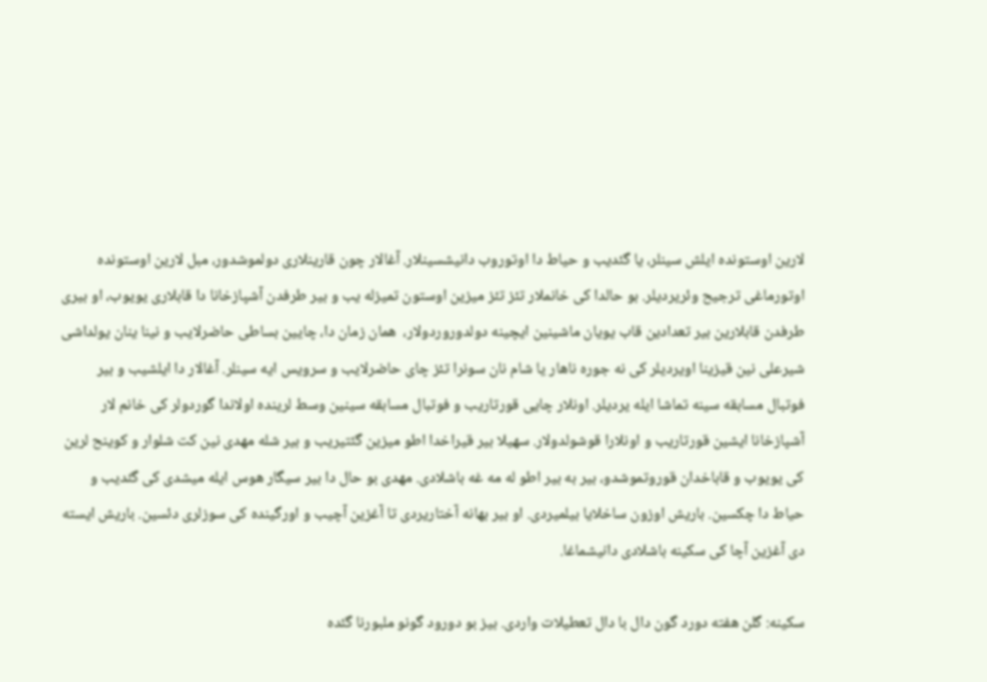لارین اوستونده ایلش سینلر، یا گئدیب و حیاط دا اوتوروب دانیشسینلار. آغالار چون قارینلاری دولموشدور، مبل لارین اوستونده اوتورماغی ترجیح وئریردیلر. بو حالدا کی خانملار تئز تئز میزین اوستون تمیزله یب و بیر طرفدن آشپازخانا دا قابلاری یویوب، او بیری طرفدن قابلارین بیر تعدادین قاب یویان ماشینین ایچینه دولدوروردولار،  همان زمان دا، چایین بساطی حاضرلایب و نینا ینان یولداشی شیرعلی نین قیزینا اویردیلر کی نه جوره ناهار یا شام نان سونرا تئز چای حاضرلایب و سرویس ایه سینلر. آغالار دا ایلشیب و بیر فوتبال مسابقه سینه تماشا ایله یردیلر. اونلار چایی قورتاریب و فوتبال مسابقه سینین وسط لرینده اولاندا گوردولر کی خانم لار آشپازخانا ایشین قورتاریب و اونلارا قوشولدولار. سهیلا بیر قیراخدا اطو میزین گئتیریب و بیر شله مهدی نین کت شلوار و کوینح لرین کی یویوب و قاباخدان قوروتموشدو، بیر به بیر اطو له مه غه باشلادی. مهدی بو حال دا بیر سیگار هوس ایله میشدی کی گئدیب و حیاط دا چکسین. باریش اوزون ساخلایا بیلمیردی. او بیر بهانه آختاریردی تا آغزین آچیب و اورگینده کی سوزلری دئسین. باریش ایسته دی آغزین آچا کی سکینه باشلادی دانیشماغا.

سکینه: گلن هفته دورد گون دال با دال تعطیلات واردی. بیز بو دورود گونو ملبورنا گئده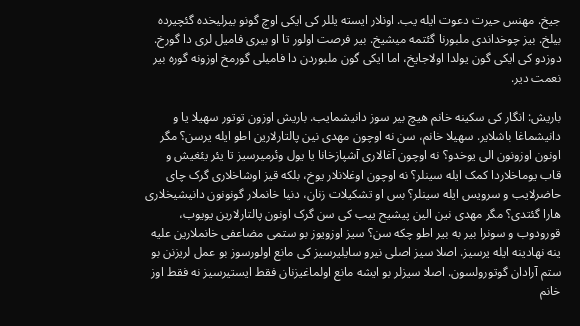جیخ. مهنس حیرت دعوت ایله یب. اونلار ایسته یللر کی ایکی اوچ گونو بیرلیخده گئچیرده بیلخ. بیز چوخداندی ملبورنا گئتمه میشیخ. بیر فرصت اولور تا او بیری فامیل لری دا گورخ. دوزدو کی ایکی گون یولدا اولاجایخ، اما ایکی گون ملبوردن دا فامیلی گورمخ اوزونه گوره بیر نعمت دیر.

باریش: انگار کی سکینه خانم هیچ بیر سوز دانیشمایب. باریش اوزون توتور سهیلا یا و دانیشماغا باشلایر. سهیلا خانم، سن نه اوچون مهدی نین پالتارلارین اطو ایله یرسن؟ مگر اونون اوزونون الی یوخدو؟ نه اوچون آغالاری آشپازخانا یا یول وئرمیرسیز تا یئر یئغیش و قاب یوماخلاردا کمک ایله سینلر؟ نه اوچون اوغلانلار یوخ، بلکه قیز اوشاخلاری گرک چای حاضرلایب و سرویس ایله سینلر؟ بس او تشکیلات زنان، دنیا خانملار گونونون دانیشیخلاری هارا گئتدی؟ مگر مهدی نین الین پیشیح ییب کی سن گرک اونون پالتارلارین یویوب، قورودوب و سونرا بیر به بیر اطو چکه سن؟ سیز اوزویوز بو ستمی مضاعفی خانملارین علیه ینه نهادینه ایله یرسیز. اصلا سیز اصلی نیرو سایلیرسیز کی مانع اولورسوز بو عمل لریزنن بو ستم آرادان گوتورولسون. اصلا سیزلر بو ایشه مانع اولماغیزنان فقط ایستیرسیز نه فقط اوز خانم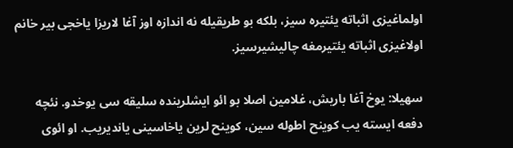اولماغیزی اثباته یئتیره سیز، بلکه بو طریقیله نه اندازه اوز آغا لاریزا یاخجی بیر خانم اولاغیزی اثباته یئتیرمغه چالیشیرسیز.

سهیلا: یوخ آغا باریش، غلامین اصلا بو ائو ایشلرینده سلیقه سی یوخدو. نئچه دفعه ایسته یب کوینح اطوله سین، کوینح لرین یاخاسینی یاندیریب. او ائوی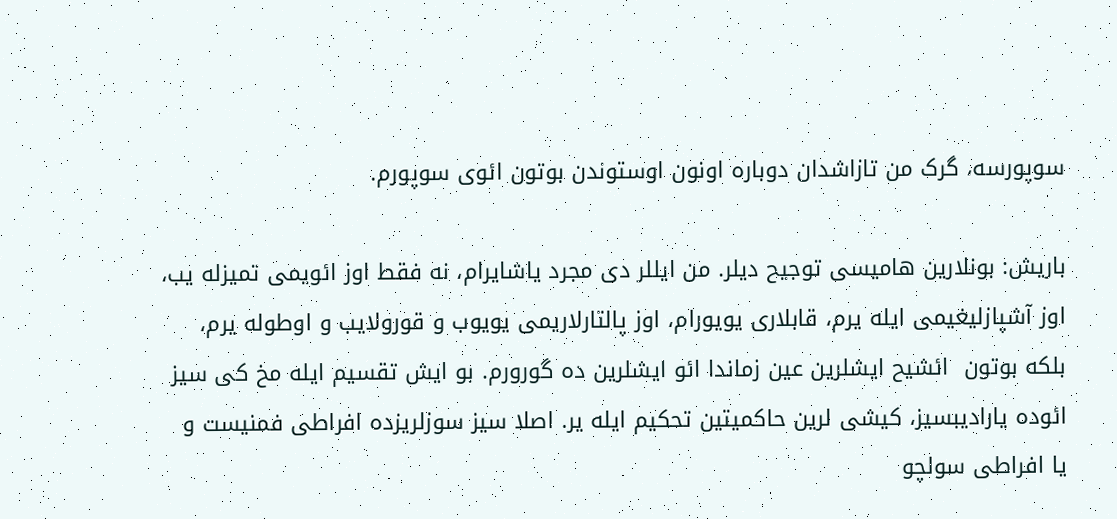سوپورسه، گرک من تازاشدان دوباره اونون اوستوندن بوتون ائوی سوپورم.

باریش: بونلارین هامیسی توجیح دیلر. من ایللر دی مجرد یاشایرام، نه فقط اوز ائویمی تمیزله یب، اوز آشپازلیغیمی ایله یرم، قابلاری یویورام، اوز پالتارلاریمی یویوب و قورولایب و اوطوله یرم، بلکه بوتون  ائشیح ایشلرین عین زماندا ائو ایشلرین ده گورورم. بو ایش تقسیم ایله مخ کی سیز ائوده یارادیبسیز، کیشی لرین حاکمیتین تحکیم ایله یر. اصلا سیز سوزلریزده افراطی فمنیست و یا افراطی سولچو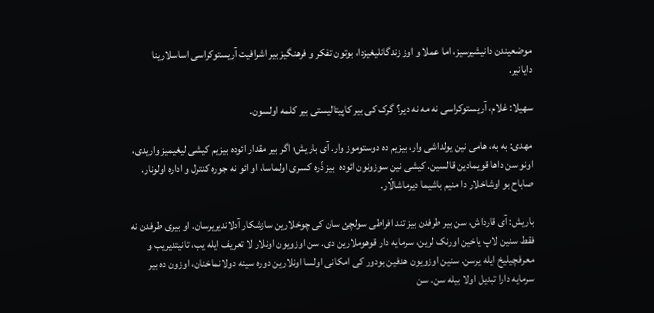موضعیندن دانیشیرسیز، اما عملا و اوز زندگانلیغیزدا، بوتون تفکر و فرهنگیز بیر اشرافیت آریستوکراسی اساسلارینا دایانیر.

سهیلا: غلام، آریستوکراسی نه مه نه دیر؟ گرک کی بیر کاپیتالیستی بیر کلمه اولسون.

مهدی: به به، هامی نین یولداشی وار، بیزیم ده دوستوموز وار. آی باریش؛ اگر بیر مقدار ائوده بیزیم کیشی لیغیمیز واریدی، اونو سن داها قویمادین قالسین. کیشی نین سوزونون ائوده  بیز ذّره کسری اولماسا، او ائو نه جوره کنترل و اداره اولونار. صاباح بو اوشاخلار دا منیم باشیما دیرماشالّار.

باریش: آی قارداش، سن بیر طرفدن بیز تند افراطی سولچئ سان کی چوخلارین سازشکار آدلاندیریرسان. او بیری طرفدن نه فقط سنین لاپ یاخین اورنک لرین، سرمایه دار قوهوملارین دی. سن اوزویون اونلار لا تعریف ایله یب، تانیتدیریب و معرفچیلیخ ایله یرسن. سنین اوزویون هدفین بودور کی امکانی اولسا اونلارین دوره سینه دولانماخنان، اوزون ده بیر سرمایه دارا تبدیل اولا بیله سن. سن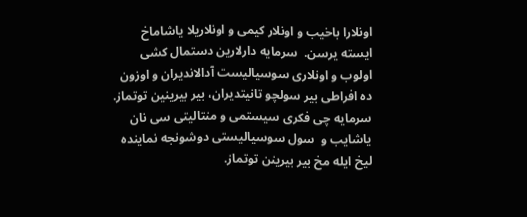اونلارا باخیب و اونلار کیمی و اونلاریلا یاشاماخ ایسته یرسن.  سرمایه دارلارین دستمال کشی اولوب و اونلاری سوسیالیست آدالاندیران و اوزون ده افراطی بیر سولچو تانیتدیران، بیر بیرینین توتماز. سرمایه چی فکری سیستمی و منتالیتی سی نان یاشایب و  سول سوسیالیستی دوشونجه نماینده لیخ ایله مخ بیر بیرینن توتماز.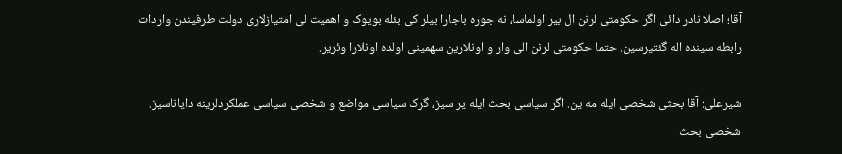آقا؛ اصلا نادر دائی اگر حکومتی لرنن ال بیر اولماسا، نه جوره باجارا بیلر کی بئله بویوک و اهمیت لی امتیازلاری دولت طرفیندن واردات رابطه سینده اله گئتیرسین. حتما حکومتی لرنن الی وار و اونلارین سهمینی اولده اونلارا وئریر.

شیرعلی: آقا بحثی شخصی ایله مه ین. اگر سیاسی بحث ایله یر سیز، گرک سیاسی مواضع و شخصی سیاسی عملکردلرینه دایاناسیز. شخصی بحث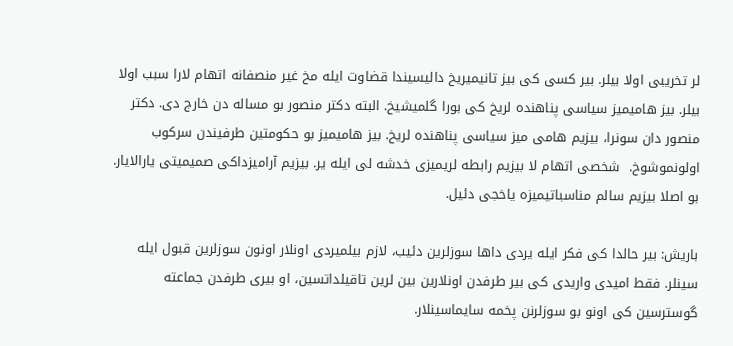لر تخریبی اولا بیلر. بیر کسی کی بیز تانیمیریخ دالیسیندا قضاوت ایله مخ غیر منصفانه اتهام لارا سبب اولا بیلر. بیز هامیمیز سیاسی پناهنده لریخ کی بورا گلمیشیخ. البته دکتر منصور بو مساله دن خارج دی. دکتر منصور دان سونرا، بیزیم هامی میز سیاسی پناهنده لریخ. بیز هامیمیز بو حکومتین طرفیندن سرکوب اولونموشوخ.  شخصی اتهام لا بیزیم رابطه لریمیزی خدشه لی ایله یر. بیزیم آرامیزداکی صمیمیتی یارالایار. بو اصلا بیزیم سالم مناسباتیمیزه یاخجی دئیل.

باریش: بیر حالدا کی فکر ایله یردی داها سوزلرین دئیب، لازم بیلمیردی اونلار اونون سوزلرین قبول ایله سینلر. فقط امیدی واریدی کی بیر طرفدن اونلارین بین لرین تاقیلداتسین، او بیری طرفدن جماعته گوسترسین کی اونو بو سوزلرنن پخمه سایماسینلار.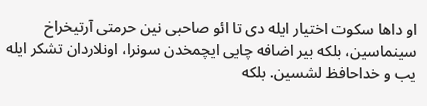او داها سکوت اختیار ایله دی تا ائو صاحبی نین حرمتی آرتیخراخ سینماسین، بلکه بیر اضافه چایی ایچمخدن سونرا، اونلاردان تشکر ایله یب و خداحافظ لشسین. بلکه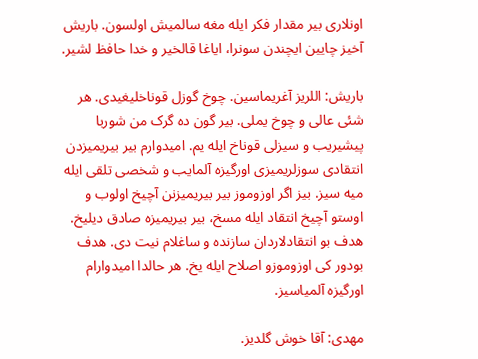اونلاری بیر مقدار فکر ایله مغه سالمیش اولسون. باریش آخیز چایین ایچندن سونرا، ایاغا قالخیر و خدا حافظ لشیر.

باریش: اللریز آغریماسین. چوخ گوزل قوناخلیغیدی. هر شئی عالی و چوخ یملی. بیر گون ده گرک من شوربا پیشیریب و سیزلی قوناخ ایله یم. امیدوارم بیر بیریمیزدن انتقادی سوزلریمیزی اورگیزه آلمایب و شخصی تلقی ایله میه سیز. بیز اگر اوزوموز بیر بیریمیزنن آچیخ اولوب و اوستو آچیخ انتقاد ایله مسخ، بیر بیریمیزه صادق دیلیخ. هدف بو انتقادلاردان سازنده و ساغلام نیت دی. هدف بودور کی اوزوموزو اصلاح ایله یخ. هر حالدا امیدوارام اورگیزه آلمیاسیز.

مهدی: آقا خوش گلدیز.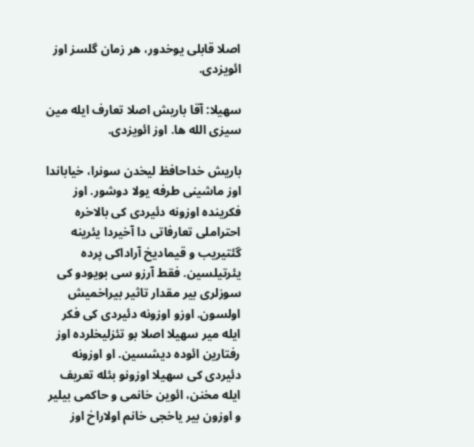اصلا قابلی یوخدور، هر زمان گلسز اوز ائویزدی.

سهیلا: آقا باریش اصلا تعارف ایله مین سیزی الله ها. اوز ائویزدی.

باریش خداحافظ لیخدن سونرا، خیاباندا اوز ماشینی طرفه یولا دوشور. اوز فکرینده اوزونه دئیردی کی بالاخره احتراملی تعارفاتی دا آخیردا یئرینه گئتیریب و قیمادیخ آراداکی پرده یئرتیلسین. فقط آرزو سی بویودو کی سوزلری بیر مقدار تاثیر بیراخمیش اولسون. اوزو اوزونه دئیردی کی فکر ایله میر سهیلا اصلا بو تئزلیخلرده اوز رفتارین ائوده دیشسین. او اوزونه دئیردی کی سهیلا اوزونو بئله تعریف ایله مخنن، ائوین خانمی و حاکمی بیلیر و اوزون بیر یاخجی خانم اولاراخ اوز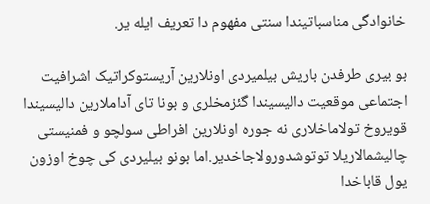خانوادگی مناسباتیندا سنتی مفهوم دا تعریف ایله یر.

بو بیری طرفدن باریش بیلمیردی اونلارین آریستوکراتیک اشرافیت اجتماعی موقعیت دالیسیندا گئزمخلری و بونا تای آداملارین دالیسیندا قویروخ تولاماخلاری نه جوره اونلارین افراطی سولچو و فمنیستی چالیشمالاریلا توتوشدورولاجاخدیر.اما بونو بیلیردی کی چوخ اوزون یول قاباخدا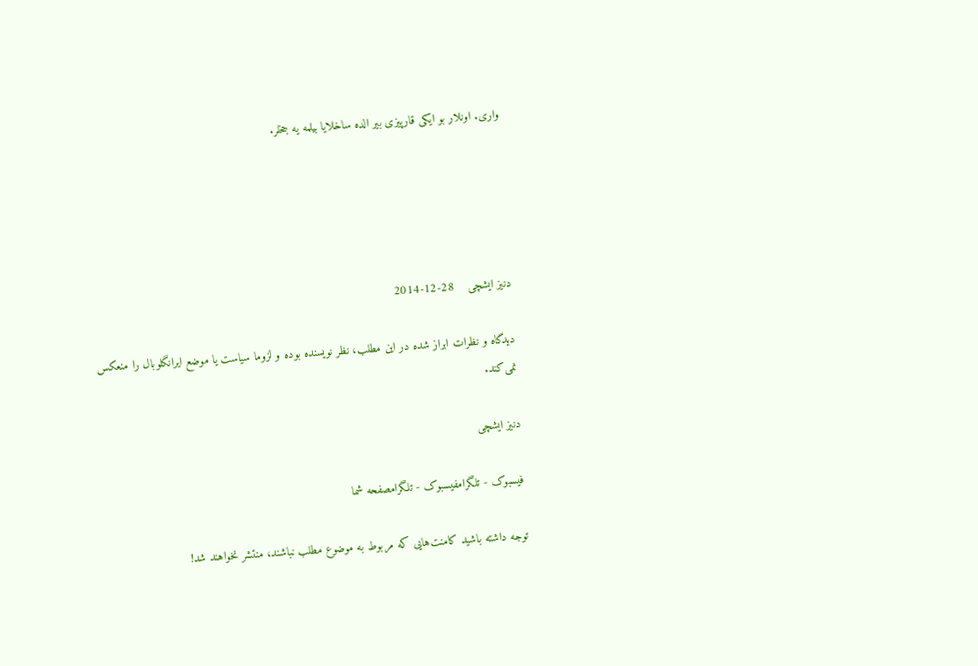واری. اونلار بو ایکی قارپیزی بیر الده ساخلایا بیلمه یه جخلر.





دنیز ایشچی    28-12-2014

دیدگاه‌ و نظرات ابراز شده در این مطلب، نظر نویسنده بوده و لزوما سیاست یا موضع ایرانگلوبال را منعکس نمی‌کند.

دنیز ایشچی

فیسبوک - تلگرامفیسبوک - تلگرامصفحه شما

توجه داشته باشید کامنت‌هایی که مربوط به موضوع مطلب نباشند، منتشر نخواهند شد!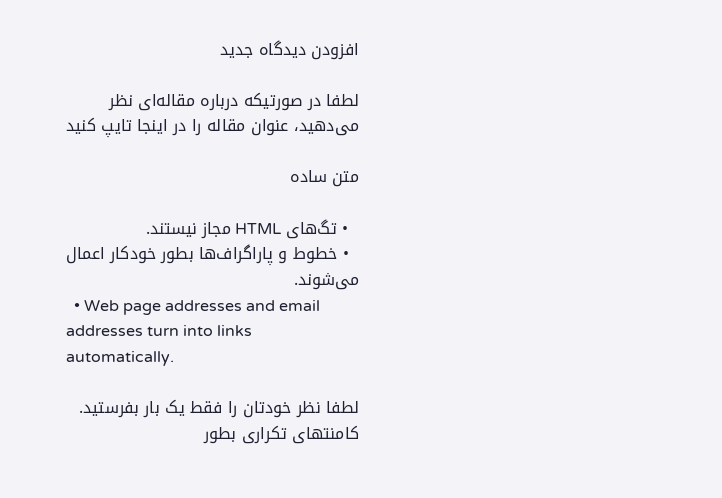افزودن دیدگاه جدید

لطفا در صورتیکه درباره مقاله‌ای نظر می‌دهید، عنوان مقاله را در اینجا تایپ کنید

متن ساده

  • تگ‌های HTML مجاز نیستند.
  • خطوط و پاراگراف‌ها بطور خودکار اعمال می‌شوند.
  • Web page addresses and email addresses turn into links automatically.

لطفا نظر خودتان را فقط یک بار بفرستید. کامنتهای تکراری بطور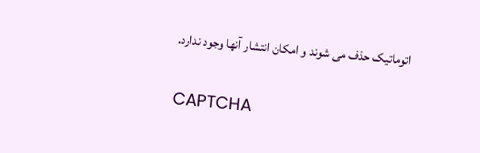اتوماتیک حذف می شوند و امکان انتشار آنها وجود ندارد.

CAPTCHA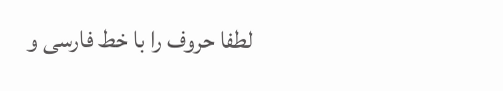لطفا حروف را با خط فارسی و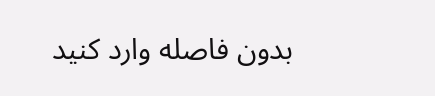بدون فاصله وارد کنید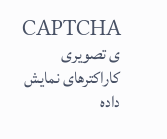CAPTCHA ی تصویری
کاراکترهای نمایش داده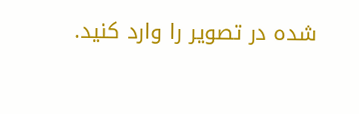شده در تصویر را وارد کنید.